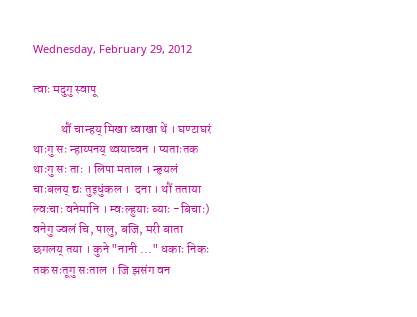Wednesday, February 29, 2012

त्वाः मदुगु स्वापू

           थौं चान्हय् मिखा ध्वाखा थें । घण्टाघरं थाःगु सः न्हाय्पनय् थ्वयाच्वन । प्यताःतक थाःगु सः ताः । लिपा मताल । न्हृयलं चाःबलय् द्यः तुइधुंकल ।  दना । थौं तताया ल्वःचाः वनेमानि । म्वःल्हुयाः ब्याः -बिचाः) वनेगु ज्वलं चि, पालु, बजि, मरी बाता छगलय् तया । कुने "नानी ..." धकाः निकः तक सःतूगु सःताल । जि झसंग वन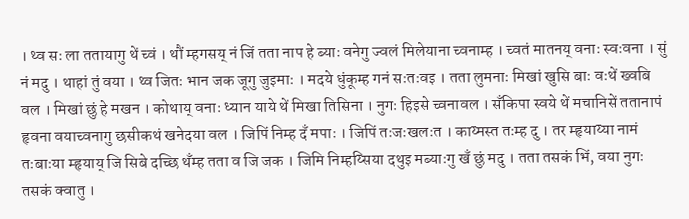। थ्व सः ला ततायागु थें च्वं । थौं म्हगसय् नं जिं तता नाप हे ब्याः वनेगु ज्वलं मिलेयाना च्वनाम्ह । च्वतं मातनय् वनाः स्वःवना । सुं नं मदु । थाहां तुं वया । थ्व जितः भान जक जूगु जुइमाः । मदये धुंकूम्ह गनं सःतःवइ । तता लुमनाः मिखां खुसि बाः वःथें ख्वबि वल । मिखां छुं हे मखन । कोथाय् वनाः ध्यान याये थें मिखा तिसिना । नुगः हिइसे च्वनावल । सँकिपा स्वये थें मचानिसें ततानापं हृवना वयाच्वनागु छसीकथं खनेदया वल । जिपिं निम्ह दँ मपाः । जिपिं तःजःखलःत । काय्मस्त तःम्ह दु । तर म्हृयाय्या नामं तःबाःया म्हृयाय् जि सिबे दच्छि थँम्ह तता व जि जक । जिमि निम्हय्सिया दथुइ मब्याःगु खँ छुं मदु । तता तसकं भिं, वया नुगः तसकं क्वातु ।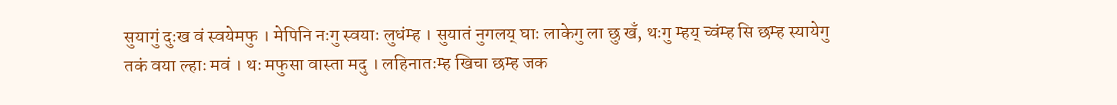सुयागुं दुःख वं स्वयेमफु । मेपिनि नःगु स्वयाः लुधंम्ह । सुयातं नुगलय् घाः लाकेगु ला छु खँ, थःगु म्हय् च्वंम्ह सि छम्ह स्यायेगु तकं वया ल्हाः मवं । थः मफुसा वास्ता मदु । लहिनातःम्ह खिचा छम्ह जक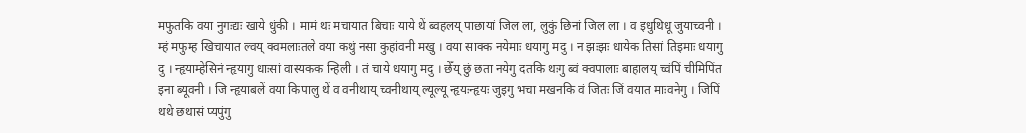मफुतकि वया नुगःद्यः खाये धुंकी । मामं थः मचायात बिचाः याये थें ब्वहलय् पाछायां जिल ला, लुकुं छिनां जिल ला । व इधुथिधू जुयाच्वनी । म्हं मफुम्ह खिचायात ल्वय् क्वमलाःतले वया कथुं नसा कुहांवनी मखु । वया साक्क नयेमाः धयागु मदु । न झःझः धायेक तिसां तिइमाः धयागु दु । न्हृयाम्हेसिनं न्हृयागु धाःसां वास्यकक न्हिली । तं चाये धयागु मदु । छेँय् छुं छता नयेगु दतकि थःगु ब्वं क्वपालाः बाहालय् च्वंपिं चीमिपिंत इना ब्यूवनी । जि न्हृयाबलें वया किपालु थें व वनीथाय् च्वनीथाय् ल्यूल्यू न्हृयःन्हृयः जुइगु भचा मखनकि वं जितः जिं वयात माःवनेगु । जिपिं थथे छथासं प्यपुंगु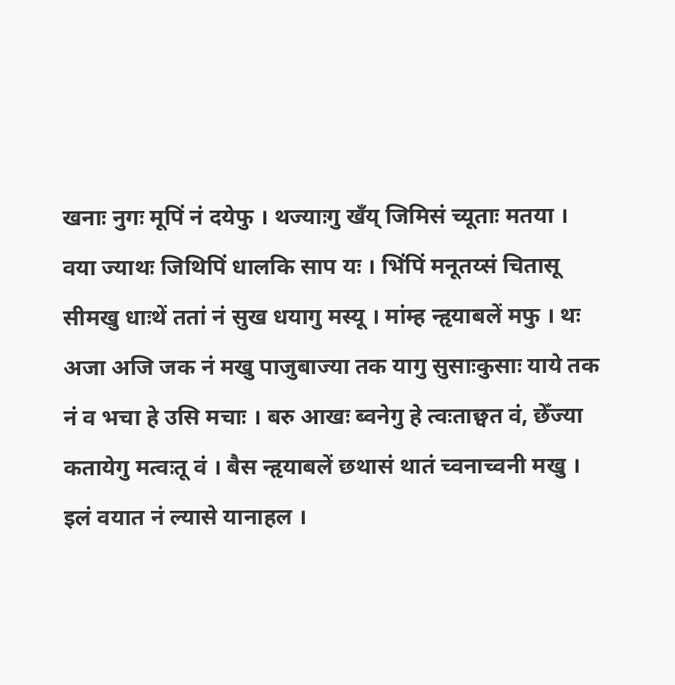खनाः नुगः मूपिं नं दयेफु । थज्याःगु खँय् जिमिसं च्यूताः मतया । वया ज्याथः जिथिपिं धालकि साप यः । भिंपिं मनूतय्सं चितासू सीमखु धाःथें ततां नं सुख धयागु मस्यू । मांम्ह न्हृयाबलें मफु । थः अजा अजि जक नं मखु पाजुबाज्या तक यागु सुसाःकुसाः याये तक नं व भचा हे उसि मचाः । बरु आखः ब्वनेगु हे त्वःताछ्वत वं, छेँज्या कतायेगु मत्वःतू वं । बैस न्हृयाबलें छथासं थातं च्वनाच्वनी मखु । इलं वयात नं ल्यासे यानाहल ।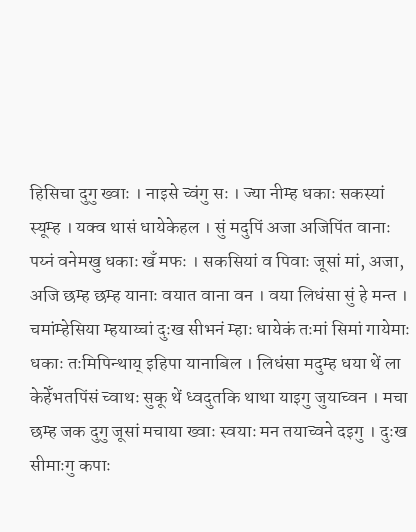हिसिचा दुगु ख्वाः । नाइसे च्वंगु सः । ज्या नीम्ह धकाः सकस्यां स्यूम्ह । यक्व थासं धायेकेहल । सुं मदुपिं अजा अजिपिंत वानाः पय्नं वनेमखु धकाः खँ मफः । सकसियां व पिवाः जूसां मां, अजा, अजि छम्ह छम्ह यानाः वयात वाना वन । वया लिधंसा सुं हे मन्त । चमांम्हेसिया म्हयाय्चां दुःख सीभनं म्हाः धायेकं तःमां सिमां गायेमाः धकाः तःमिपिन्थाय् इहिपा यानाबिल । लिधंसा मदुम्ह धया थें ला केहेँभतपिंसं च्वाथः सुकू थें ध्वदुतकि थाथा याइगु जुयाच्वन । मचा छम्ह जक दुगु जूसां मचाया ख्वाः स्वयाः मन तयाच्वने दइगु । दुःख सीमाःगु कपाः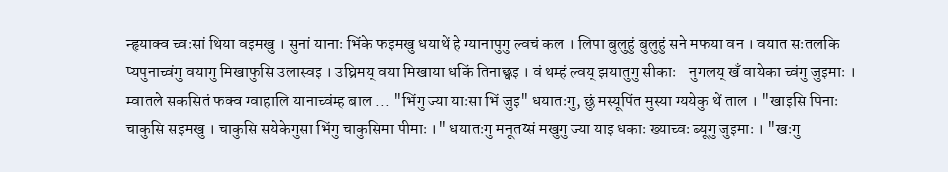न्हृयाक्व च्वःसां थिया वइमखु । सुनां यानाः भिंके फइमखु धयाथें हे ग्यानापुगु ल्वचं कल । लिपा बुलुहुं बुलुहुं सने मफया वन । वयात सःतलकि प्यपुनाच्वंगु वयागु मिखाफुसि उलास्वइ । उघ्रिमय् वया मिखाया धकिं तिनाछ्वइ । वं थम्हं ल्वय् झयातुगु सीकाः    नुगलय् खँ वायेका च्वंगु जुइमाः । म्वातले सकसितं फक्व ग्वाहालि यानाच्वंम्ह बाल ... "भिंगु ज्या याःसा भिं जुइ" धयातःगु, छुं मस्यूपिंत मुस्या ग्ययेकु थें ताल । "खाइसि पिनाः चाकुसि सइमखु । चाकुसि सयेकेगुसा भिंगु चाकुसिमा पीमाः ।" धयातःगु मनूतय्सं मखुगु ज्या याइ धकाः ख्याच्वः ब्यूगु जुइमाः । "खःगु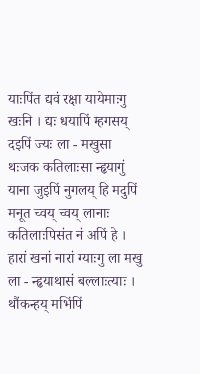याःपिंत द्यवं रक्षा यायेमाःगु खःनि । द्यः धयापिं म्हगसय् दइपिं ज्यः ला - मखुसा थःजक कतिलाःसा न्हृयागुं याना जुइपिं नुगलय् हि मदुपिं मनूत च्वय् च्वय् लानाः कतिलाःपिसंत नं अपिं हे । हारां खनां नारां ग्याःगु ला मखु ला - न्हृयाथासं बल्लाःत्याः । थौंकन्हय् मभिंपिं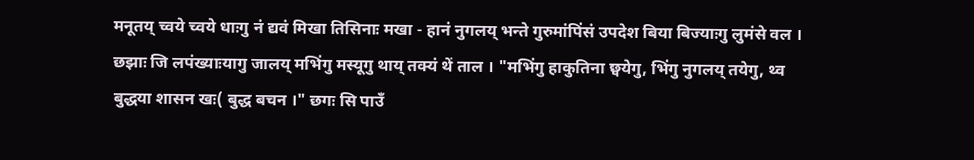मनूतय् च्वये च्वये धाःगु नं द्यवं मिखा तिसिनाः मखा - हानं नुगलय् भन्ते गुरुमांपिंसं उपदेश बिया बिज्याःगु लुमंसे वल । छझाः जि लपंख्याःयागु जालय् मभिंगु मस्यूगु थाय् तक्यं थें ताल । "मभिंगु हाकुतिना छ्वयेगु, भिंगु नुगलय् तयेगु, थ्व बुद्धया शासन खः( बुद्ध बचन ।" छगः सि पाउँ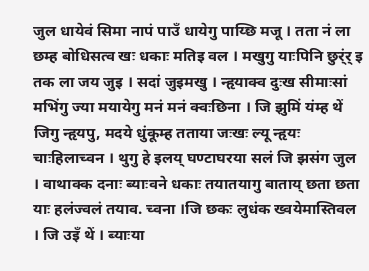जुल धायेवं सिमा नापं पाउँ धायेगु पाय्छि मजू । तता नं ला छम्ह बोधिसत्व खः धकाः मतिइ वल । मखुगु याःपिनि छुर्ंर् इ तक ला जय जुइ । सदां जुइमखु । न्हृयाक्व दुःख सीमाःसां मभिंगु ज्या मयायेगु मनं मनं क्वःछिना । जि झुमिं यंम्ह थें जिगु न्हृयपु, मदये धुंकूम्ह तताया जःखः ल्यू न्हृयः चाःहिलाच्वन । थुगु हे इलय् घण्टाघरया सलं जि झसंग जुल । वाथाक्क दनाः ब्याःवने धकाः तयातयागु बाताय् छता छता याः हलंज्वलं तयाव. च्वना ।जि छकः लुधंक ख्वयेमास्तिवल । जि उइँ थें । ब्याःया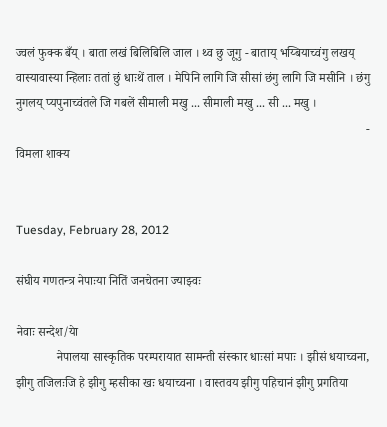ज्वलं फुक्क बँय् । बाता लखं बिलिबिलि जाल । थ्व छु जूगु - बाताय् भय्बियाच्वंगु लखय् वास्यावास्या न्हिलाः ततां छुं धाःथें ताल । मेपिनि लागि जि सीसां छंगु लागि जि मसीनि । छंगु नुगलय् प्यपुनाच्वंतले जि गबलें सीमाली मखु ... सीमाली मखु ... सी ... मखु ।
                                                                                                                - विमला शाक्य


Tuesday, February 28, 2012

संघीय गणतन्त्र नेपाःया नितिं जनचेतना ज्याझ्वः

नेवाः सन्देश/येा
             नेपालया सास्कृतिक परम्परायात सामन्ती संस्कार धाःसां मपाः । झीसं धयाच्वना, झीगु तजिलःजि हे झीगु म्हसीका खः धयाच्वना । वास्तवय झीगु पहिचानं झीगु प्रगतिया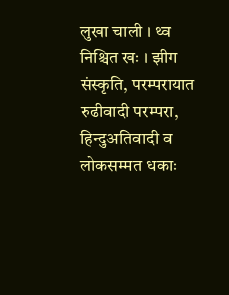लुखा चाली । थ्व निश्चित खः । झीग संस्कृति, परम्परायात रुढीवादी परम्परा, हिन्दुअतिवादी व लोकसम्मत धकाः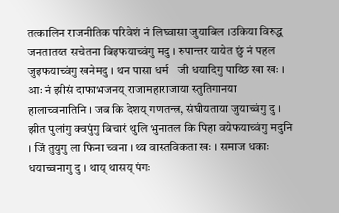तत्कालिन राजनीतिक परिवेशं नं लिघ्वासा जुयाबिल ।उकिया विरुद्ध जनतातय्त सचेतना बिइफयाच्वंगु मदु । रुपान्तर यायेत छुं नं पहल जुइफयाच्वंगु खनेमदु । थन पासा धर्म   जी धयादिगु पाय्छि खा खः । आः नं झीसं दाफाभजनय् राजामहाराजाया स्तुतिगानया हालाच्वनातिनि । जब कि देशय् गणतन्त्र, संघीयताया जुयाच्वंगु दु । झीत पुलांगु क्वपुंगु बिचारं थुलि भुनातल कि पिहा वयेफयाच्वंगु मदुनि । जिं तुयुगु ला फिना च्वना । थ्व वास्तविकता खः । समाज धकाः धयाच्वनागु दु । थाय् थासय् पंगः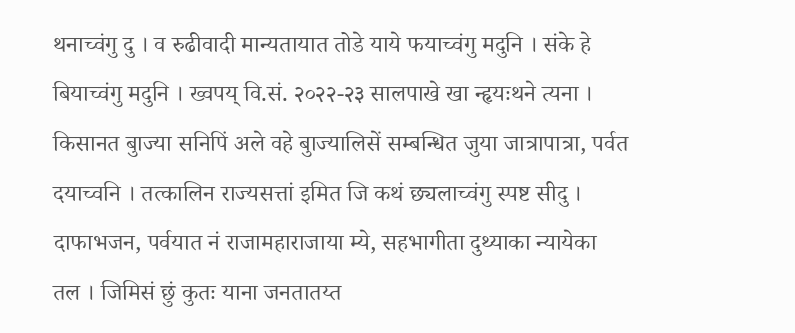थनाच्वंगु दु । व रुढीवादी मान्यतायात तोडे याये फयाच्वंगु मदुनि । संके हे बियाच्वंगु मदुनि । ख्वपय् वि.सं. २०२२-२३ सालपाखे खा न्हृयःथने त्यना । किसानत बुाज्या सनिपिं अले वहे बुाज्यालिसें सम्बन्धित जुया जात्रापात्रा, पर्वत दयाच्वनि । तत्कालिन राज्यसत्तां इमित जि कथं छ्यलाच्वंगु स्पष्ट सीदु । दाफाभजन, पर्वयात नं राजामहाराजाया म्ये, सहभागीता दुथ्याका न्यायेका तल । जिमिसं छुं कुतः याना जनतातय्त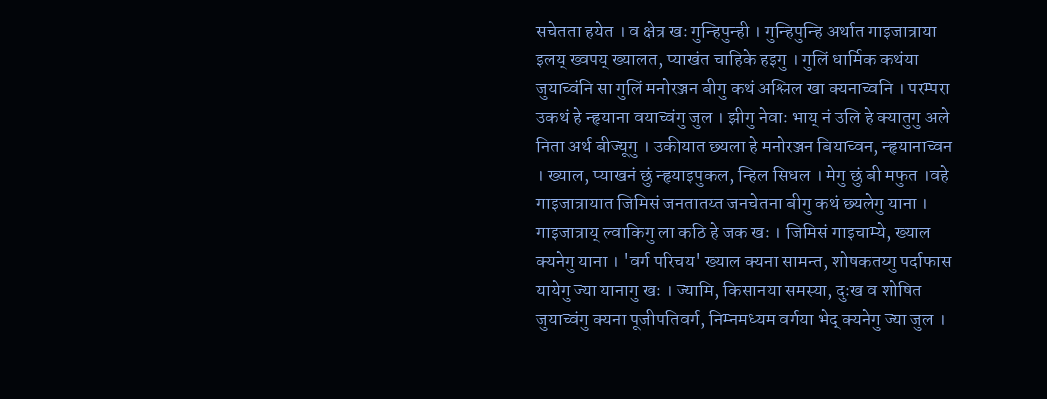सचेतता हयेत । व क्षेत्र खः गुन्हिपुन्ही । गुन्हिपुन्हि अर्थात गाइजात्राया इलय् ख्वपय् ख्यालत, प्याखंत चाहिके हइगु । गुलिं धार्मिक कथंया जुयाच्वंनि सा गुलिं मनोरञ्जन बीगु कथं अश्लिल खा क्यनाच्वनि । परम्परा उकथं हे न्हृयाना वयाच्वंगु जुल । झीगु नेवाः भाय् नं उलि हे क्यातुगु अले निता अर्थ बीज्यूगु । उकीयात छ्यला हे मनोरञ्जन बियाच्वन, न्हृयानाच्वन । ख्याल, प्याखनं छुं न्हृयाइपुकल, न्हिल सिधल । मेगु छुं बी मफुत ।वहे गाइजात्रायात जिमिसं जनतातय्त जनचेतना बीगु कथं छ्यलेगु याना । गाइजात्राय् ल्वाकिगु ला कठि हे जक खः । जिमिसं गाइचाम्ये, ख्याल क्यनेगु याना । 'वर्ग परिचय' ख्याल क्यना सामन्त, शोषकतय्गु पर्दाफास यायेगु ज्या यानागु खः । ज्यामि, किसानया समस्या, दुःख व शोषित जुयाच्वंगु क्यना पूजीपतिवर्ग, निम्नमध्यम वर्गया भेद् क्यनेगु ज्या जुल ।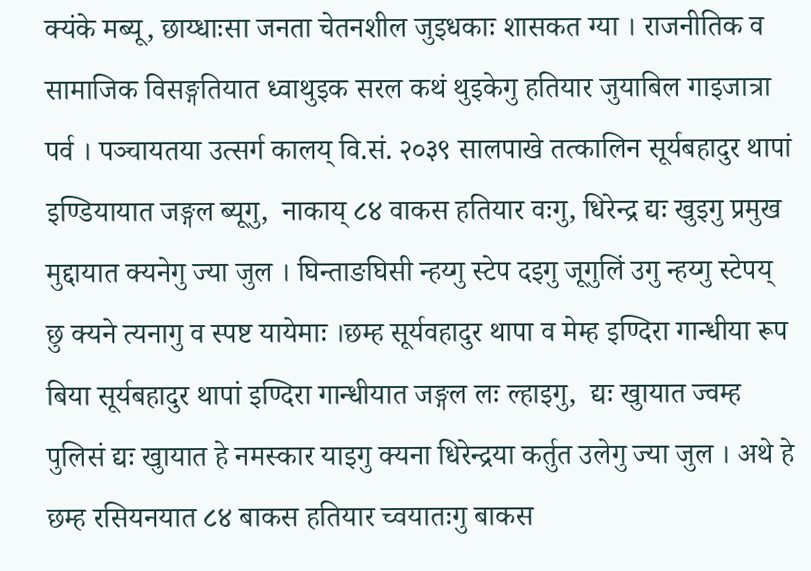क्यंके मब्यू, छाय्धाःसा जनता चेतनशील जुइधकाः शासकत ग्या । राजनीतिक व सामाजिक विसङ्गतियात ध्वाथुइक सरल कथं थुइकेगु हतियार जुयाबिल गाइजात्रा पर्व । पञ्चायतया उत्सर्ग कालय् वि.सं. २०३९ सालपाखे तत्कालिन सूर्यबहादुर थापां इण्डियायात जङ्गल ब्यूगु,  नाकाय् ८४ वाकस हतियार वःगु, धिरेन्द्र द्यः खुइगु प्रमुख मुद्दायात क्यनेगु ज्या जुल । घिन्ताङघिसी न्हय्गु स्टेप दइगु जूगुलिं उगु न्हय्गु स्टेपय् छु क्यने त्यनागु व स्पष्ट यायेमाः ।छम्ह सूर्यवहादुर थापा व मेम्ह इण्दिरा गान्धीया रूप बिया सूर्यबहादुर थापां इण्दिरा गान्धीयात जङ्गल लः ल्हाइगु,  द्यः खुायात ज्वम्ह पुलिसं द्यः खुायात हे नमस्कार याइगु क्यना धिरेन्द्रया कर्तुत उलेगु ज्या जुल । अथे हे छम्ह रसियनयात ८४ बाकस हतियार च्वयातःगु बाकस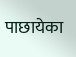पाछायेका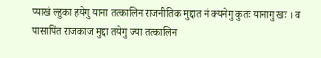प्याखं ल्हुका हयेगु याना तत्कालिन राजनीतिक मुद्दात नं क्यनेगु कुतः यानागु खः । व पासापिंत राजकाज मुद्दा तयेगु ज्या तत्कालिन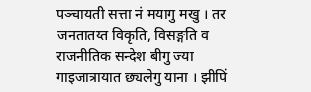पञ्चायती सत्ता नं मयागु मखु । तर जनतातय्त विकृति, विसङ्गति व राजनीतिक सन्देश बीगु ज्या गाइजात्रायात छ्यलेगु याना । झीपिं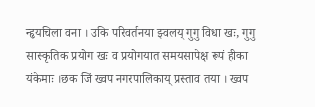न्हृयचिला वना । उकि परिवर्तनया झ्वलय् गुगु विधा खः, गुगु सास्कृतिक प्रयोग खः व प्रयोगयात समयसापेक्ष रूपं हीका यंकेमाः ।छक जिं ख्वप नगरपालिकाय् प्रस्ताव तया । ख्वप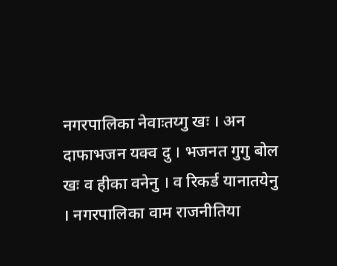नगरपालिका नेवाःतय्गु खः । अन दाफाभजन यक्व दु । भजनत गुगु बोल खः व हीका वनेनु । व रिकर्ड यानातयेनु । नगरपालिका वाम राजनीतिया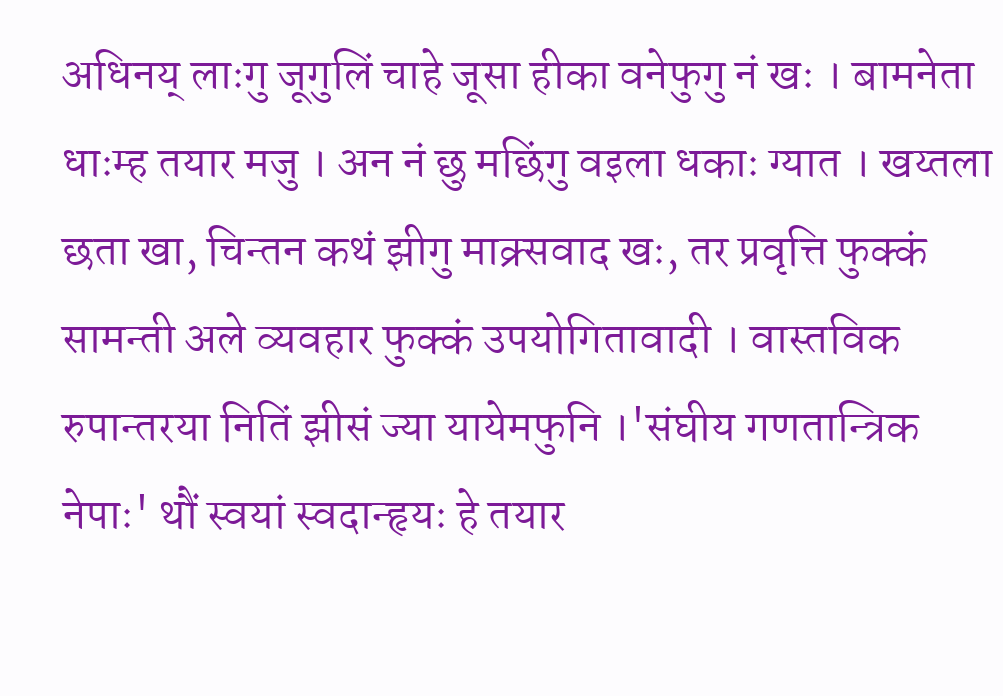अधिनय् लाःगु जूगुलिं चाहे जूसा हीका वनेफुगु नं खः । बामनेता धाःम्ह तयार मजु । अन नं छु मछिंगु वइला धकाः ग्यात । खय्तला छता खा, चिन्तन कथं झीगु माक्र्सवाद खः, तर प्रवृत्ति फुक्कं सामन्ती अले व्यवहार फुक्कं उपयोगितावादी । वास्तविक रुपान्तरया नितिं झीसं ज्या यायेमफुनि ।'संघीय गणतान्त्रिक नेपाः' थौं स्वयां स्वदान्हृयः हे तयार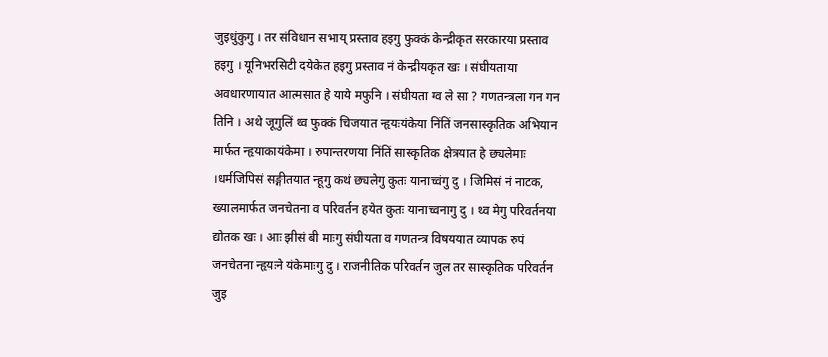जुइधुंकुगु । तर संविधान सभाय् प्रस्ताव हइगु फुक्कं केन्द्रीकृत सरकारया प्रस्ताव हइगु । यूनिभरसिटी दयेकेत हइगु प्रस्ताव नं केन्द्रीयकृत खः । संघीयताया अवधारणायात आत्मसात हे याये मफुनि । संघीयता ग्व ले सा ? गणतन्त्रला गन गन तिनि । अथे जूगुलिं थ्व फुक्कं चिजयात न्हृयःयंकेया निंतिं जनसास्कृतिक अभियान मार्फत न्हृयाकायंकेमा । रुपान्तरणया निंतिं सास्कृतिक क्षेत्रयात हे छ्यलेमाः ।धर्मजिपिसं सङ्गीतयात न्हूगु कथं छ्यलेगु कुतः यानाच्वंगु दु । जिमिसं नं नाटक, ख्यालमार्फत जनचेतना व परिवर्तन हयेत कुतः यानाच्वनागु दु । थ्व मेगु परिवर्तनया द्योतक खः । आः झीसं बी माःगु संघीयता व गणतन्त्र विषययात व्यापक रुपं जनचेतना न्हृयःने यंकेमाःगु दु । राजनीतिक परिवर्तन जुल तर सास्कृतिक परिवर्तन जुइ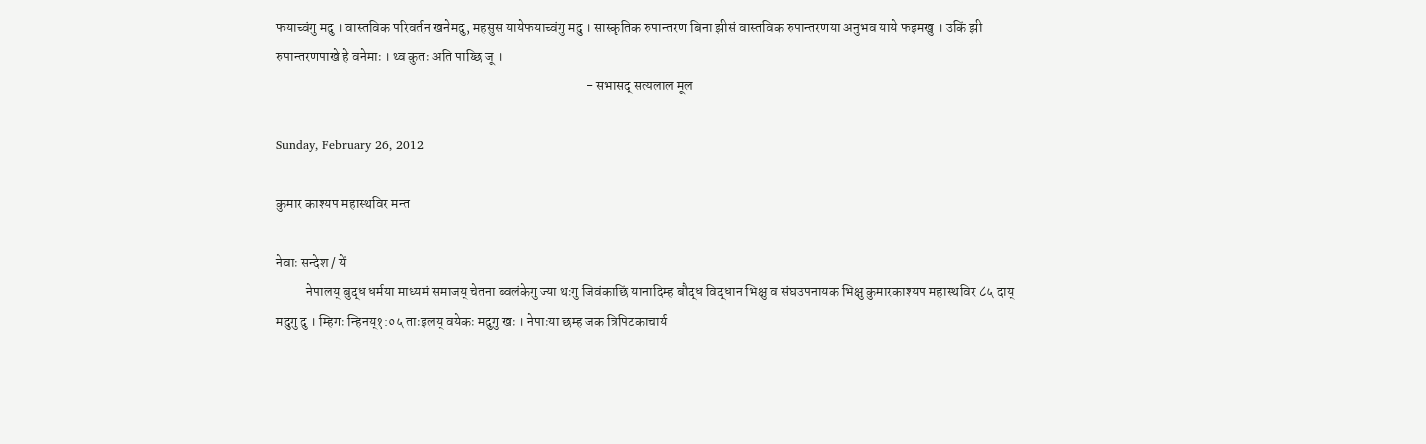फयाच्वंगु मदु । वास्तविक परिवर्तन खनेमदु, महसुस यायेफयाच्वंगु मदु । सास्कृतिक रुपान्तरण बिना झीसं वास्तविक रुपान्तरणया अनुभव याये फइमखु । उकिं झी रुपान्तरणपाखे हे वनेमाः । थ्व कुतः अति पाय्छि जू ।
                                                                                                                - सभासद् सत्यलाल मूल

Sunday, February 26, 2012

कुमार काश्यप महास्थविर मन्त

नेवाः सन्देश / यें
           नेपालय् बुद्ध धर्मया माध्यमं समाजय् चेतना ब्वलंकेगु ज्या थःगु जिवंकाछिं यानादिम्ह बौद्ध विद्धान भिक्षु व संघउपनायक भिक्षु कुमारकाश्यप महास्थविर ८५ दाय् मदुगु दु । म्हिगः न्हिनय्१:०५ ताःइलय् वयेकः मदुगु खः । नेपाःया छम्ह जक त्रिपिटकाचार्य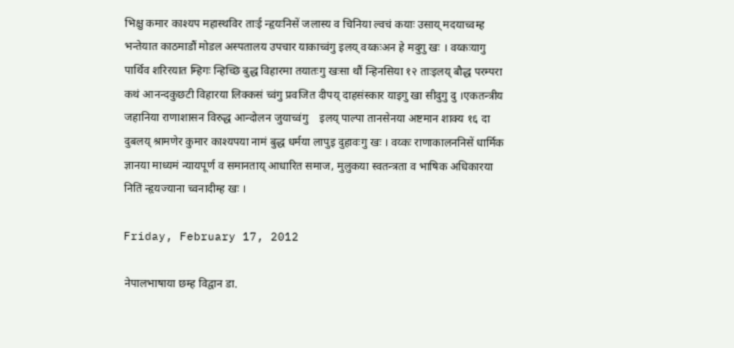भिक्षु कमार काश्यप महास्थविर ताःई न्हृयःनिसें जलास्य व चिनिया ल्वचं कयाः उसाय् मदयाच्वम्ह भन्तेयात काठमाडौं मोडल अस्पतालय उपचार याकाच्वंगु इलय् वय्कःअन हे मदुगु खः । वय्कःयागु पार्थिव शरिरयात म्हिगः न्हिच्छि बुद्ध विहारमा तयातःगु खःसा थौं न्हिनसिया १२ ताःइलय् बौद्ध परम्परा कथं आनन्दकुछटी विहारया लिक्कसं च्वंगु प्रवजित दीपय् दाहसंस्कार याइगु खा सीदुगु दु ।एकतन्त्रीय जहानिया राणाशासन विरुद्ध आन्दोलन जुयाच्वंगु    इलय् पाल्पा तानसेनया अष्टमान शाक्य १६ दा दुबलय् श्रामणेर कुमार काश्यपया नामं बुद्ध धर्मया लापुइ दुहावःगु खः । वय्कः राणाकालननिसें धार्मिक ज्ञानया माध्यमं न्यायपूर्ण व समानताय् आधारित समाज, मुलुकया स्वतन्त्रता व भाषिक अधिकारया नितिं न्हृयज्याना च्वनादीम्ह खः ।

Friday, February 17, 2012

नेपालभाषाया छम्ह विद्वान डा.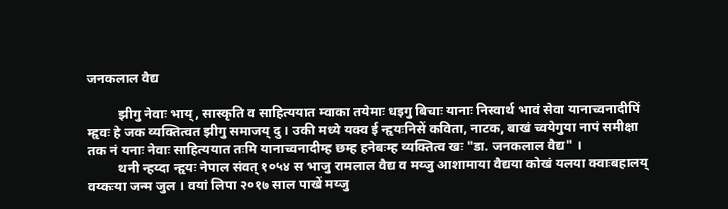जनकलाल वैद्य

         झीगु नेवाः भाय्, सास्कृति व साहित्ययात म्वाका तयेमाः धइगु बिचाः यानाः निस्वार्थ भावं सेवा यानाच्वनादीपिं म्हृवः हे जक व्यक्तित्वत झीगु समाजय् दु । उकी मध्ये यक्व ई न्हृयःनिसें कविता, नाटक, बाखं च्वयेगुया नापं समीक्षा तक नं यनाः नेवाः साहित्ययात तःमि यानाच्वनादीम्ह छम्ह हनेबःम्ह व्यक्तित्व खः "डा. जनकलाल वैद्य" ।
         थनी न्हय्दा न्हृयः नेपाल संवत् १०५४ स भाजु रामलाल वैद्य व मय्जु आशामाया वैद्यया कोखं यलया क्वाःबहालय् वय्कःया जन्म जुल । वयां लिपा २०१७ साल पाखें मय्जु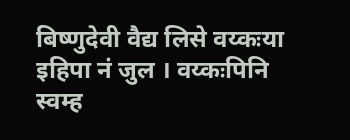बिष्णुदेवी वैद्य लिसे वय्कःया इहिपा नं जुल । वय्कःपिनि स्वम्ह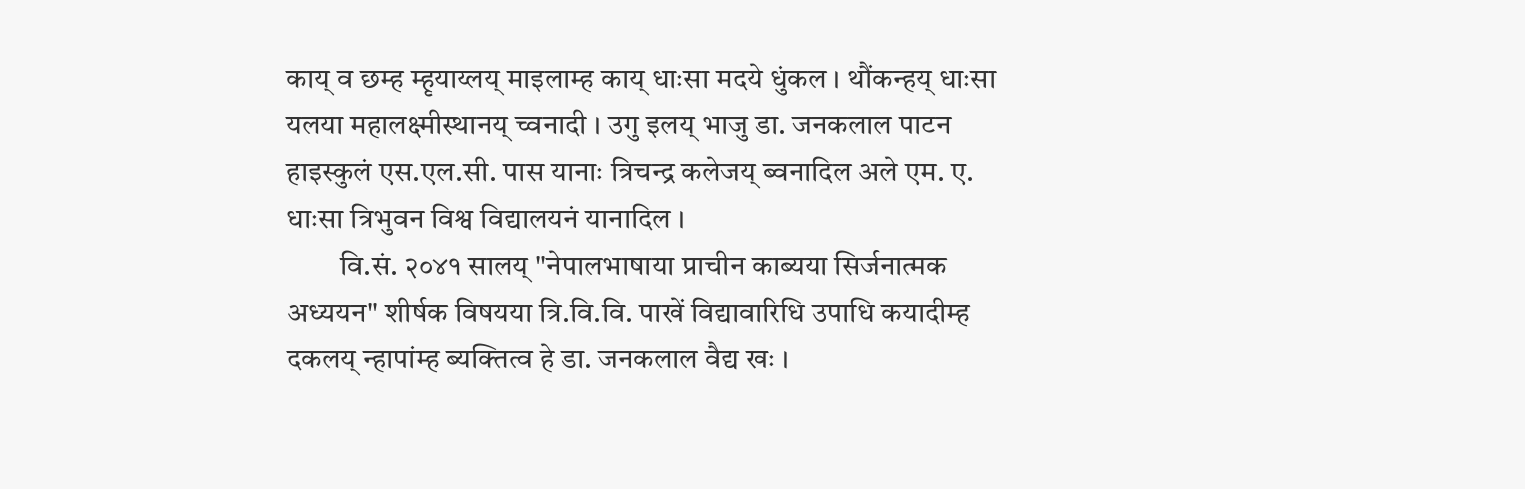काय् व छम्ह म्हृयाय्लय् माइलाम्ह काय् धाःसा मदये धुंकल । थौंकन्हय् धाःसा यलया महालक्ष्मीस्थानय् च्वनादी । उगु इलय् भाजु डा. जनकलाल पाटन हाइस्कुलं एस.एल.सी. पास यानाः त्रिचन्द्र कलेजय् ब्वनादिल अले एम. ए. धाःसा त्रिभुवन विश्व विद्यालयनं यानादिल ।
         वि.सं. २०४१ सालय् "नेपालभाषाया प्राचीन काब्यया सिर्जनात्मक अध्ययन" शीर्षक विषयया त्रि.वि.वि. पाखें विद्यावारिधि उपाधि कयादीम्ह दकलय् न्हापांम्ह ब्यक्तित्व हे डा. जनकलाल वैद्य खः ।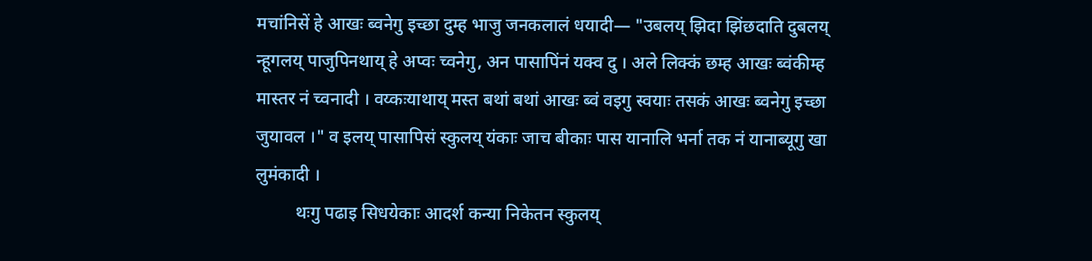मचांनिसें हे आखः ब्वनेगु इच्छा दुम्ह भाजु जनकलालं धयादी— "उबलय् झिदा झिंछदाति दुबलय् न्हूगलय् पाजुपिनथाय् हे अप्वः च्वनेगु, अन पासापिंनं यक्व दु । अले लिक्कं छम्ह आखः ब्वंकीम्ह मास्तर नं च्वनादी । वय्कःयाथाय् मस्त बथां बथां आखः ब्वं वइगु स्वयाः तसकं आखः ब्वनेगु इच्छा जुयावल ।" व इलय् पासापिसं स्कुलय् यंकाः जाच बीकाः पास यानालि भर्ना तक नं यानाब्यूगु खा लुमंकादी ।
         थःगु पढाइ सिधयेकाः आदर्श कन्या निकेतन स्कुलय्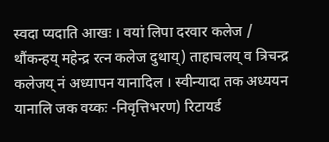स्वदा प्यदाति आखः । वयां लिपा दरवार कलेज / थौंकन्हय् महेन्द्र रत्न कलेज दुथाय्) ताहाचलय् व त्रिचन्द्र कलेजय् नं अध्यापन यानादिल । स्वीन्यादा तक अध्ययन यानालि जक वय्कः -निवृत्तिभरण) रिटायर्ड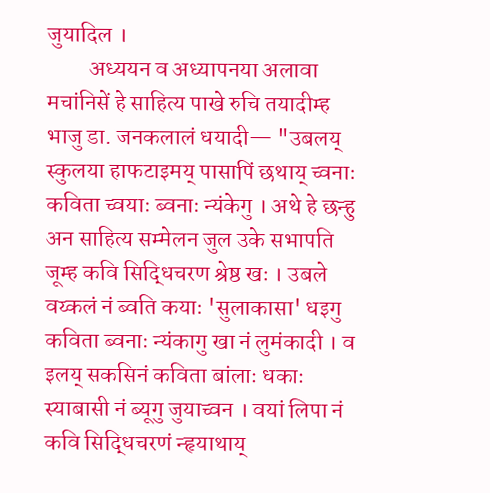जुयादिल ।
         अध्ययन व अध्यापनया अलावा मचांनिसें हे साहित्य पाखे रुचि तयादीम्ह भाजु डा. जनकलालं धयादी— "उबलय् स्कुलया हाफटाइमय् पासापिं छथाय् च्वनाः कविता च्वयाः ब्वनाः न्यंकेगु । अथे हे छन्हु अन साहित्य सम्मेलन जुल उके सभापति जूम्ह कवि सिद्धिचरण श्रेष्ठ खः । उबले वय्कलं नं ब्वति कयाः 'सुलाकासा' धइगु कविता ब्वनाः न्यंकागु खा नं लुमंकादी । व इलय् सकसिनं कविता बांलाः धकाः स्याबासी नं ब्यूगु जुयाच्वन । वयां लिपा नं कवि सिद्धिचरणं न्हृयाथाय्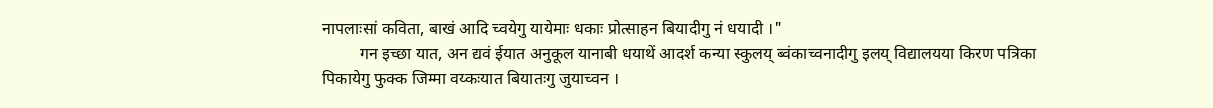नापलाःसां कविता, बाखं आदि च्वयेगु यायेमाः धकाः प्रोत्साहन बियादीगु नं धयादी ।"
         गन इच्छा यात, अन द्यवं ईयात अनुकूल यानाबी धयाथें आदर्श कन्या स्कुलय् ब्वंकाच्वनादीगु इलय् विद्यालयया किरण पत्रिका पिकायेगु फुक्क जिम्मा वय्कःयात बियातःगु जुयाच्वन ।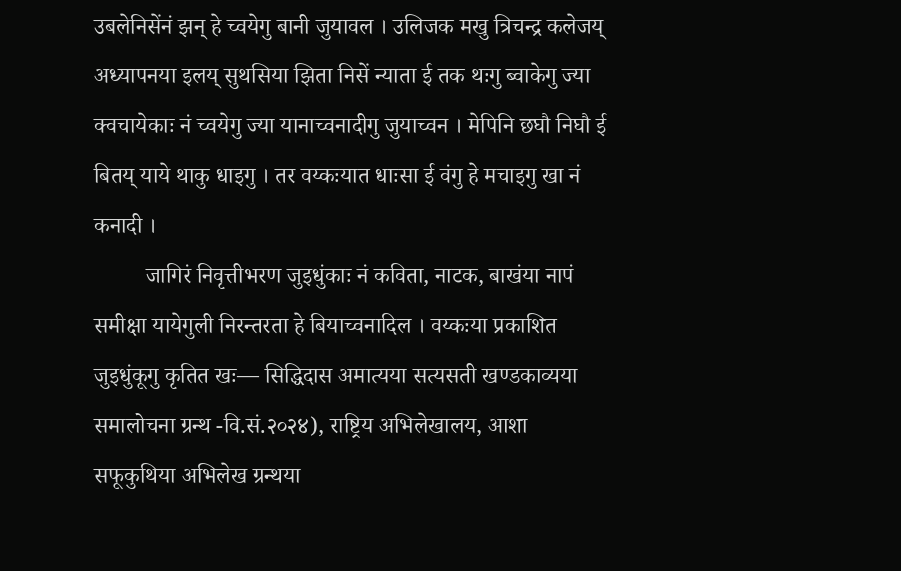उबलेनिसेंनं झन् हे च्वयेगु बानी जुयावल । उलिजक मखु त्रिचन्द्र कलेजय् अध्यापनया इलय् सुथसिया झिता निसें न्याता ई तक थःगु ब्वाकेगु ज्या क्वचायेकाः नं च्वयेगु ज्या यानाच्वनादीगु जुयाच्वन । मेपिनि छघौ निघौ ई बितय् याये थाकु धाइगु । तर वय्कःयात धाःसा ई वंगु हे मचाइगु खा नं कनादी ।
         जागिरं निवृत्तीभरण जुइधुंकाः नं कविता, नाटक, बाखंया नापं समीक्षा यायेगुली निरन्तरता हे बियाच्वनादिल । वय्कःया प्रकाशित जुइधुंकूगु कृतित खः— सिद्धिदास अमात्यया सत्यसती खण्डकाव्यया समालोचना ग्रन्थ -वि.सं.२०२४), राष्ट्रिय अभिलेखालय, आशा सफूकुथिया अभिलेख ग्रन्थया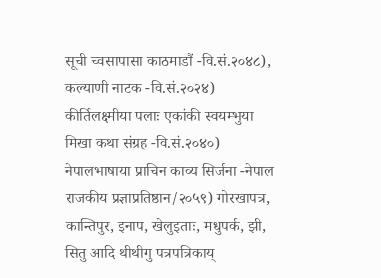सूची च्वसापासा काठमाडौं -वि.सं.२०४८), कल्याणी नाटक -वि.सं.२०२४) कीर्तिलक्ष्मीया पलाः एकांकी स्वयम्भुया मिखा कथा संग्रह -वि.सं.२०४०) नेपालभाषाया प्राचिन काव्य सिर्जना -नेपाल राजकीय प्रज्ञाप्रतिष्ठान/२०५९) गोरखापत्र, कान्तिपुर, इनाप, खेलुइताः, मधुपर्क, झी, सितु आदि थीथीगु पत्रपत्रिकाय्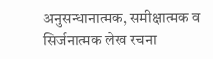अनुसन्धानात्मक, समीक्षात्मक व सिर्जनात्मक लेख रचना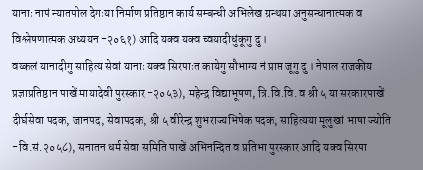यानाः नापं न्यातपोल देगःया निर्माण प्रतिष्ठान कार्य सम्बन्धी अभिलेख ग्रन्थया अनुसन्धानात्मक व विश्लेषणात्मक अध्ययन -२०६१) आदि यक्व यक्व च्वयादीधुंकूगु दु ।
वय्कलं यानादीगु साहित्य सेवां यानाः यक्व सिरपाःत कायेगु सौभाग्य नं प्राप्त जूगु दु । नेपाल राजकीय प्रज्ञाप्रतिष्ठान पाखें मायादेवी पुरस्कार -२०५३), महेन्द्र विद्याभूषण, त्रि.वि.वि. व श्री ५ या सरकारपाखें दीर्घसेवा पदक, जानपद, सेवापदक, श्री ५ वीरेन्द्र शुभराज्यभिषेक पदक, साहित्यया मूलुखां भाषा ज्योति -वि.सं.२०५८), सनातन धर्म सेवा समिति पाखें अभिनन्दित व प्रतिभा पुरस्कार आदि यक्व सिरपा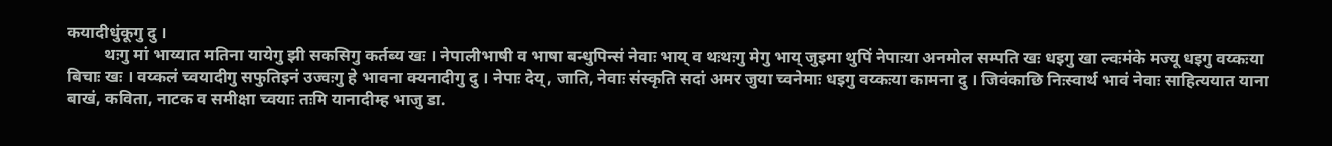कयादीधुंकूगु दु ।
         थःगु मां भाय्यात मतिना यायेगु झी सकसिगु कर्तब्य खः । नेपालीभाषी व भाषा बन्धुपिन्सं नेवाः भाय् व थःथःगु मेगु भाय् जुइमा थुपिं नेपाःया अनमोल सम्पति खः धइगु खा ल्वःमंके मज्यू धइगु वय्कःया बिचाः खः । वय्कलं च्वयादीगु सफुतिइनं उज्वःगु हे भावना क्यनादीगु दु । नेपाः देय्, जाति, नेवाः संस्कृति सदां अमर जुया च्वनेमाः धइगु वय्कःया कामना दु । जिवंकाछि निःस्वार्थ भावं नेवाः साहित्ययात याना बाखं, कविता, नाटक व समीक्षा च्वयाः तःमि यानादीम्ह भाजु डा.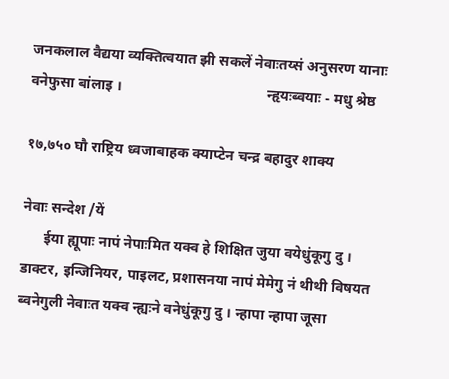जनकलाल वैद्यया व्यक्तित्वयात झी सकलें नेवाःतय्सं अनुसरण यानाः वनेफुसा बांलाइ ।                                        न्हृयःब्वयाः - मधु श्रेष्ठ

१७,७५० घौ राष्ट्रिय ध्वजाबाहक क्याप्टेन चन्द्र बहादुर शाक्य

नेवाः सन्देश /यें
      ईया ह्यूपाः नापं नेपाःमित यक्व हे शिक्षित जुया वयेधुंकूगु दु । डाक्टर, इन्जिनियर, पाइलट, प्रशासनया नापं मेमेगु नं थीथी विषयत ब्वनेगुली नेवाःत यक्व न्ह्यःने वनेधुंकूगु दु । न्हापा न्हापा जूसा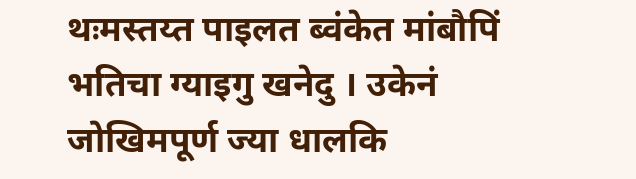थःमस्तय्त पाइलत ब्वंकेत मांबौपिं भतिचा ग्याइगु खनेदु । उकेनं जोखिमपूर्ण ज्या धालकि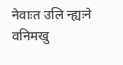नेवाःत उलि न्ह्यःने वनिमखु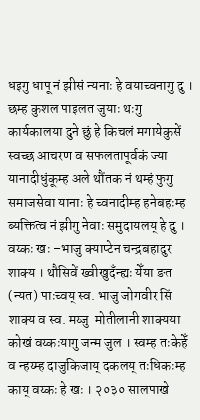धइगु धापू नं झीसं न्यनाः हे वयाच्वनागु दु । छम्ह कुशल पाइलत जुयाः थःगु कार्यकालया दुने छुं हे किचलं मगायेकुसें स्वच्छ आचरण व सफलतापूर्वकं ज्या यानादीधुंकूम्ह अले थौंतक नं थम्हं फुगु समाजसेवा यानाः हे च्वनादीम्ह हनेबहःम्ह ब्यक्तित्व नं झीगु नेवाः समुदायलय् हे दु । वय्कः खः –भाजु क्याप्टेन चन्द्रबहादुर शाक्य । थौसिवें ख्वीखुदँन्ह्यः येँया ङत (न्यत) पाःच्वय् स्व. भाजु जोगवीर सिं शाक्य व स्व. मय्जु  मोतीलानी शाक्यया कोखं वय्कःयागु जन्म जुल । स्वम्ह तःकेहेँ व न्हय्म्ह दाजुकिजाय् दकलय् तःधिकःम्ह काय् वय्कः हे खः । २०३० सालपाखे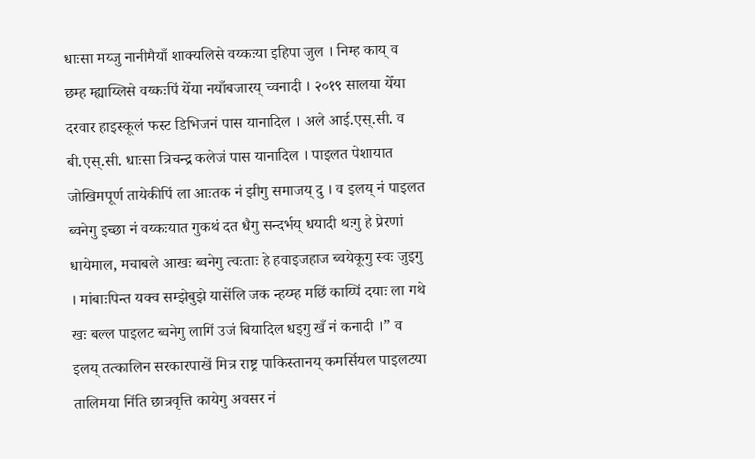धाःसा मय्जु नानीमैयाँ शाक्यलिसे वय्कःया इहिपा जुल । निम्ह काय् व छम्ह म्ह्याय्लिसे वय्कःपिं येँया नयाँबजारय् च्वनादी । २०१९ सालया येँया दरवार हाइस्कूलं फस्ट डिभिजनं पास यानादिल । अले आई.एस्.सी. व बी.एस्.सी. धाःसा त्रिचन्द्र कलेजं पास यानादिल । पाइलत पेशायात जोखिमपूर्ण तायेकीपिं ला आःतक नं झीगु समाजय् दु । व इलय् नं पाइलत ब्वनेगु इच्छा नं वय्कःयात गुकथं दत धैगु सन्दर्भय् धयादी थःगु हे प्रेरणां धायेमाल, मचाबले आखः ब्वनेगु त्वःताः हे हवाइजहाज ब्वयेकूगु स्वः जुइगु । मांबाःपिन्त यक्व सम्झेबुझे यासेंलि जक न्हय्म्ह मछिं काय्पिं दयाः ला गथे खः बल्ल पाइलट ब्वनेगु लागिं उजं बियादिल धइगु खँ नं कनादी ।” व इलय् तत्कालिन सरकारपाखें मित्र राष्ट्र पाकिस्तानय् कमर्सियल पाइलटया तालिमया निंति छात्रवृत्ति कायेगु अवसर नं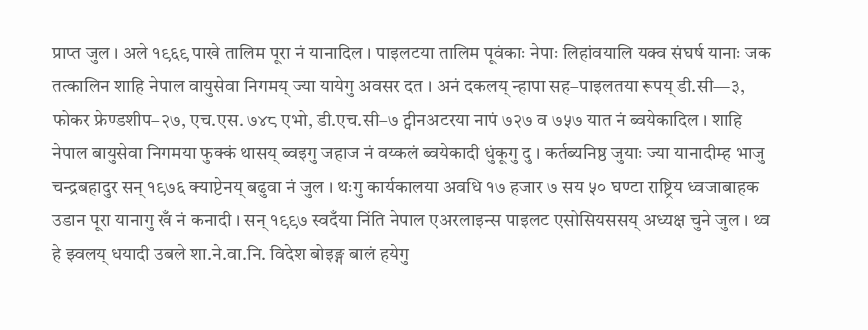प्राप्त जुल । अले १९६९ पाखे तालिम पूरा नं यानादिल । पाइलटया तालिम पूवंकाः नेपाः लिहांवयालि यक्व संघर्ष यानाः जक तत्कालिन शाहि नेपाल वायुसेवा निगमय् ज्या यायेगु अवसर दत । अनं दकलय् न्हापा सह–पाइलतया रूपय् डी.सी—३, फोकर फ्रेण्डशीप–२७, एच.एस. ७४८ एभो, डी.एच.सी–७ ट्वीनअटरया नापं ७२७ व ७५७ यात नं ब्वयेकादिल । शाहि नेपाल बायुसेवा निगमया फुक्कं थासय् ब्वइगु जहाज नं वय्कलं ब्वयेकादी धुंकूगु दु । कर्तब्यनिष्ठ जुयाः ज्या यानादीम्ह भाजु चन्द्रबहादुर सन् १९७६ क्याप्टेनय् बढुवा नं जुल । थःगु कार्यकालया अवधि १७ हजार ७ सय ५० घण्टा राष्ट्रिय ध्वजाबाहक उडान पूरा यानागु खँ नं कनादी । सन् १९९७ स्वदँया निंति नेपाल एअरलाइन्स पाइलट एसोसियससय् अध्यक्ष चुने जुल । थ्व हे झ्वलय् धयादी उबले शा.ने.वा.नि. विदेश बोइङ्ग बालं हयेगु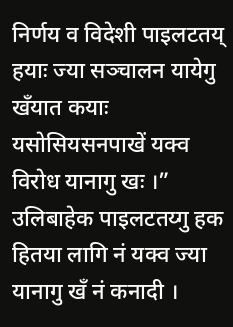निर्णय व विदेशी पाइलटतय् हयाः ज्या सञ्चालन यायेगु खँयात कयाः यसोसियसनपाखें यक्व विरोध यानागु खः ।” उलिबाहेक पाइलटतय्गु हक हितया लागि नं यक्व ज्या यानागु खँ नं कनादी ।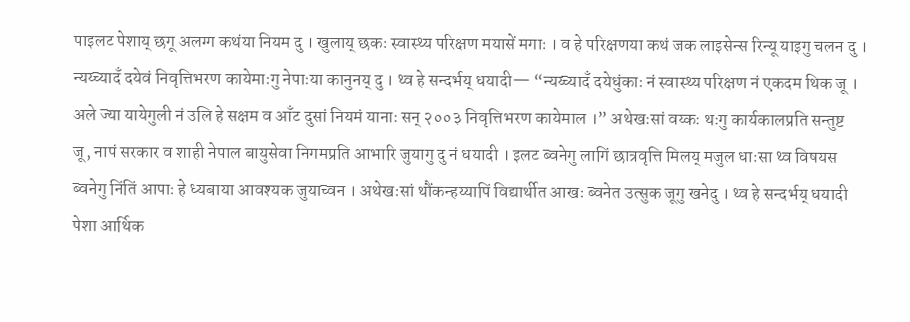पाइलट पेशाय् छगू अलग्ग कथंया नियम दु । खुलाय् छकः स्वास्थ्य परिक्षण मयासें मगाः । व हे परिक्षणया कथं जक लाइसेन्स रिन्यू याइगु चलन दु । न्यय्च्यादँ दयेवं निवृत्तिभरण कायेमाःगु नेपाःया कानुनय् दु । थ्व हे सन्दर्भय् धयादी— “न्यय्च्यादँ दयेधुंकाः नं स्वास्थ्य परिक्षण नं एकदम थिक जू । अले ज्या यायेगुली नं उलि हे सक्षम व आँट दुसां नियमं यानाः सन् २००३ निवृत्तिभरण कायेमाल ।” अथेखःसां वय्कः थःगु कार्यकालप्रति सन्तुष्ट जू, नापं सरकार व शाही नेपाल बायुसेवा निगमप्रति आभारि जुयागु दु नं धयादी । इलट ब्वनेगु लागिं छात्रवृत्ति मिलय् मजुल धाःसा थ्व विषयस ब्वनेगु निंतिं आपाः हे ध्यबाया आवश्यक जुयाच्वन । अथेखःसां थौंकन्हय्यापिं विद्यार्थीत आखः ब्वनेत उत्सुक जूगु खनेदु । थ्व हे सन्दर्भय् धयादी पेशा आर्थिक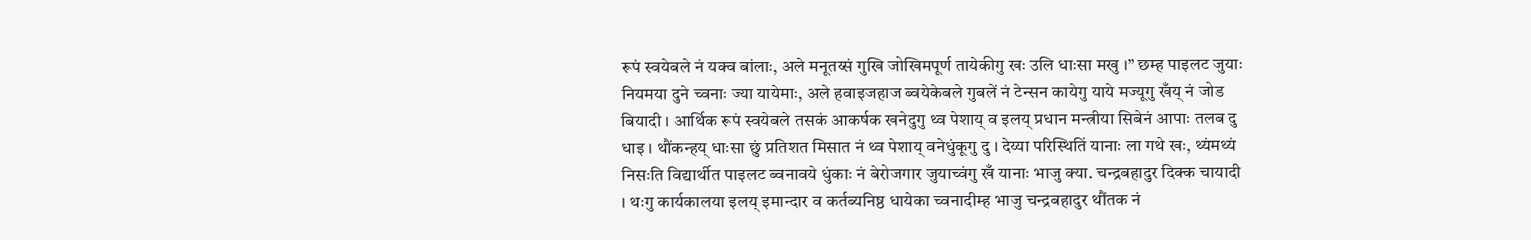रूपं स्वयेबले नं यक्व बांलाः, अले मनूतय्सं गुखि जोखिमपूर्ण तायेकीगु खः उलि धाःसा मखु ।” छम्ह पाइलट जुयाः नियमया दुने च्वनाः ज्या यायेमाः, अले हवाइजहाज ब्वयेकेबले गुबलें नं टेन्सन कायेगु याये मज्यूगु खँय् नं जोड बियादी । आर्थिक रूपं स्वयेबले तसकं आकर्षक खनेदुगु थ्व पेशाय् व इलय् प्रधान मन्त्रीया सिबेनं आपाः तलब दु धाइ । थौंकन्हय् धाःसा छुं प्रतिशत मिसात नं थ्व पेशाय् वनेधुंकूगु दु । देय्या परिस्थितिं यानाः ला गथे खः, थ्यंमथ्यं निसःति विद्यार्थीत पाइलट ब्वनावये धुंकाः नं बेरोजगार जुयाच्वंगु खँ यानाः भाजु क्या. चन्द्रबहादुर दिक्क चायादी । थःगु कार्यकालया इलय् इमान्दार व कर्तब्यनिष्ठ धायेका च्वनादीम्ह भाजु चन्द्रबहादुर थौंतक नं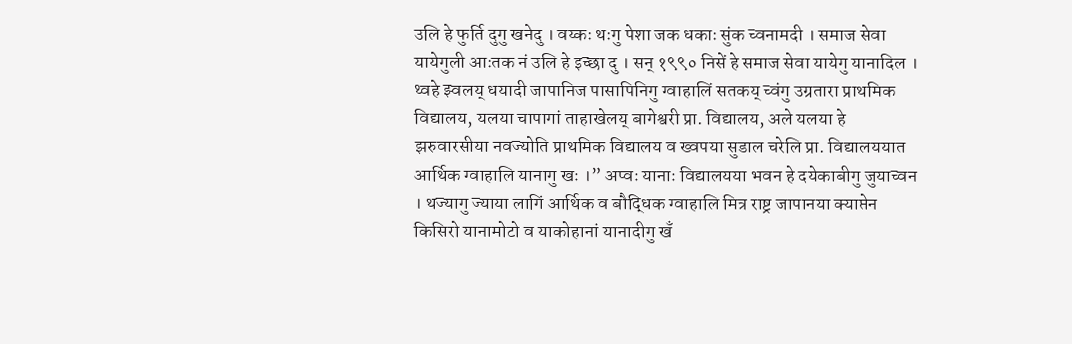उलि हे फुर्ति दुगु खनेदु । वय्कः थःगु पेशा जक धकाः सुंक च्वनामदी । समाज सेवा यायेगुली आःतक नं उलि हे इच्छा दु । सन् १९९० निसें हे समाज सेवा यायेगु यानादिल । थ्वहे झ्वलय् धयादी जापानिज पासापिनिगु ग्वाहालिं सतकय् च्वंगु उग्रतारा प्राथमिक विद्यालय, यलया चापागां ताहाखेलय् बागेश्वरी प्रा. विद्यालय, अले यलया हे झरुवारसीया नवज्योति प्राथमिक विद्यालय व ख्वपया सुडाल चरेलि प्रा. विद्यालययात आर्थिक ग्वाहालि यानागु खः ।” अप्वः यानाः विद्यालयया भवन हे दयेकाबीगु जुयाच्वन । थज्यागु ज्याया लागिं आर्थिक व बौद्धिक ग्वाहालि मित्र राष्ट्र जापानया क्याप्तेन किसिरो यानामोटो व याकोहानां यानादीगु खँ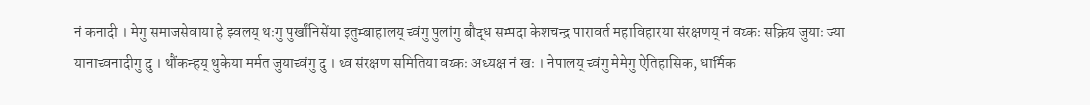नं कनादी । मेगु समाजसेवाया हे झ्वलय् थःगु पुर्खांनिसेंया इतुम्बाहालय् च्वंगु पुलांगु बौद्ध सम्पदा केशचन्द्र पारावर्त महाविहारया संरक्षणय् नं वय्कः सक्रिय जुयाः ज्या यानाच्वनादीगु दु । थौंकन्हय् थुकेया मर्मत जुयाच्वंगु दु । थ्व संरक्षण समितिया वय्कः अध्यक्ष नं खः । नेपालय् च्वंगु मेमेगु ऐतिहासिक, धार्मिक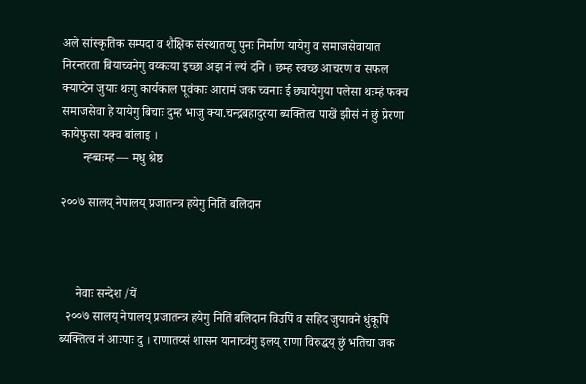अले सांस्कृतिक सम्पदा व शैक्षिक संस्थातय्गु पुनः निर्माण यायेगु व समाजसेवायात निरन्तरता बियाच्वनेगु वय्कःया इच्छा अझ नं ल्यं दनि । छम्ह स्वच्छ आचरण व सफल क्याप्टेन जुयाः थःगु कार्यकाल पूवंकाः आरामं जक च्वनाः ई छ्यायेगुया पलेसा थःम्हं फक्व समाजसेवा हे यायेगु बिचाः दुम्ह भाजु क्या.चन्द्रबहादुरया ब्यक्तित्व पाखें झीसं नं छुं प्रेरणा कायेफुसा यक्व बांलाइ ।
       न्ह्ब्वःम्ह — मधु श्रेष्ठ

२००७ सालय् नेपालय् प्रजातन्त्र हयेगु नितिं बलिदान



     नेवाः सन्देश /यें
  २००७ सालय् नेपालय् प्रजातन्त्र हयेगु नितिं बलिदान विउपिं व सहिद जुयावने धुंकूपिं ब्यक्तित्व नं आःपाः दु । राणातय्सं शासन यानाच्वंगु इलय् राणा विरुद्धय् छुं भतिचा जक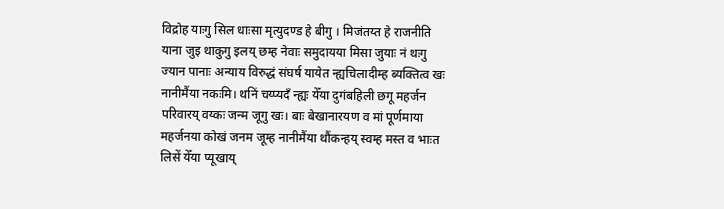विद्रोह याःगु सिल धाःसा मृत्युदण्ड हे बीगु । मिजंतय्त हे राजनीति याना जुइ थाकुगु इलय् छम्ह नेवाः समुदायया मिसा जुयाः नं थःगु ज्यान पानाः अन्याय विरुद्धं संघर्ष यायेत न्ह्यचिलादीम्ह ब्यक्तित्व खः नानीमैंया नकःमि। थनिं चय्प्यदँ न्ह्यः येँया दुगंबहिली छगू महर्जन परिवारय् वय्कः जन्म जूगु खः। बाः बेखानारयण व मां पूर्णमाया महर्जनया कोखं जनम जूम्ह नानीमैंया थौंकन्हय् स्वम्ह मस्त व भाःत लिसें येँया प्यूखाय्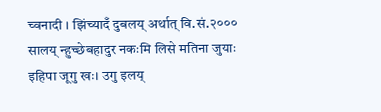च्वनादी । झिंच्यादँ दुबलय् अर्थात् वि.सं.२००० सालय् न्हुच्छेबहादुर नकःमि लिसे मतिना जुयाः इहिपा जूगु खः। उगु इलय्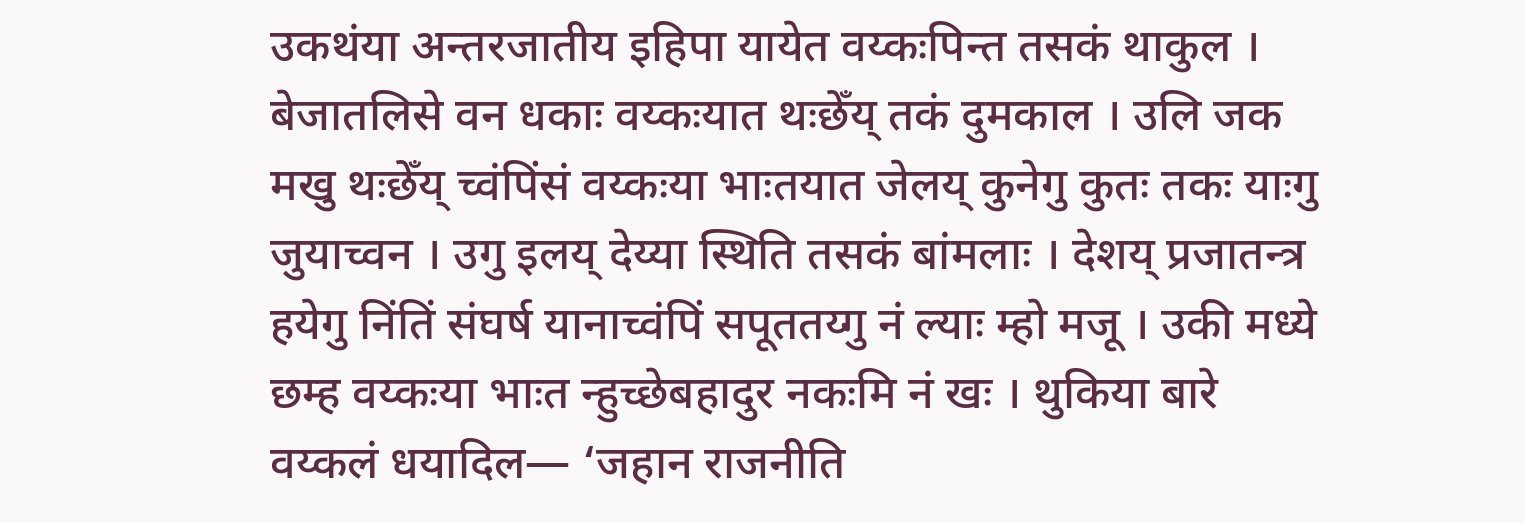उकथंया अन्तरजातीय इहिपा यायेत वय्कःपिन्त तसकं थाकुल । बेजातलिसे वन धकाः वय्कःयात थःछेँय् तकं दुमकाल । उलि जक मखु थःछेँय् च्वंपिंसं वय्कःया भाःतयात जेलय् कुनेगु कुतः तकः याःगु जुयाच्वन । उगु इलय् देय्या स्थिति तसकं बांमलाः । देशय् प्रजातन्त्र हयेगु निंतिं संघर्ष यानाच्वंपिं सपूततय्गु नं ल्याः म्हो मजू । उकी मध्ये छम्ह वय्कःया भाःत न्हुच्छेबहादुर नकःमि नं खः । थुकिया बारे वय्कलं धयादिल— ‘जहान राजनीति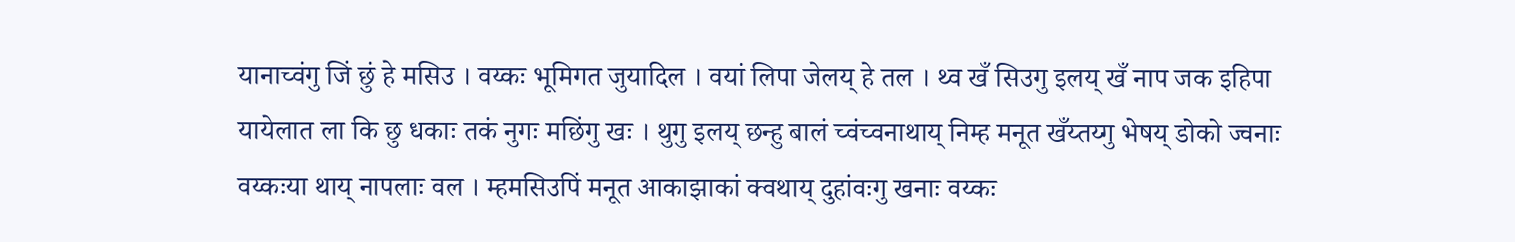यानाच्वंगु जिं छुं हे मसिउ । वय्कः भूमिगत जुयादिल । वयां लिपा जेलय् हे तल । थ्व खँ सिउगु इलय् खँ नाप जक इहिपा यायेलात ला कि छु धकाः तकं नुगः मछिंगु खः । थुगु इलय् छन्हु बालं च्वंच्वनाथाय् निम्ह मनूत खँय्तय्गु भेषय् डोको ज्वनाः वय्कःया थाय् नापलाः वल । म्हमसिउपिं मनूत आकाझाकां क्वथाय् दुहांवःगु खनाः वय्कः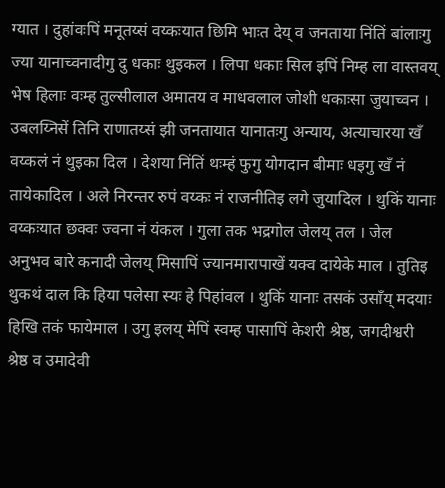ग्यात । दुहांवःपिं मनूतय्सं वय्कःयात छिमि भाःत देय् व जनताया निंतिं बांलाःगु ज्या यानाच्वनादीगु दु धकाः थुइकल । लिपा धकाः सिल इपिं निम्ह ला वास्तवय् भेष हिलाः वःम्ह तुल्सीलाल अमातय व माधवलाल जोशी धकाःसा जुयाच्वन । उबलय्निसें तिनि राणातय्सं झी जनतायात यानातःगु अन्याय, अत्याचारया खँ वय्कलं नं थुइका दिल । देशया निंतिं थःम्हं फुगु योगदान बीमाः धइगु खँ नं तायेकादिल । अले निरन्तर रुपं वय्कः नं राजनीतिइ लगे जुयादिल । थुकिं यानाः वय्कःयात छक्वः ज्वना नं यंकल । गुला तक भद्रगोल जेलय् तल । जेल अनुभव बारे कनादी जेलय् मिसापिं ज्यानमारापाखें यक्व दायेके माल । तुतिइ थुकथं दाल कि हिया पलेसा स्यः हे पिहांवल । थुकिं यानाः तसकं उसाँय् मदयाः हिखि तकं फायेमाल । उगु इलय् मेपिं स्वम्ह पासापिं केशरी श्रेष्ठ, जगदीश्वरी श्रेष्ठ व उमादेवी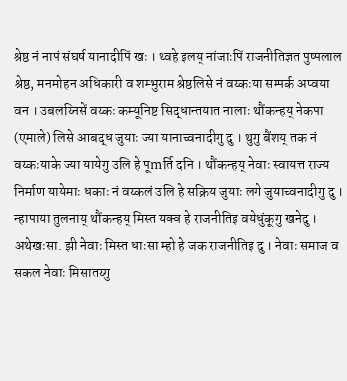श्रेष्ठ नं नापं संघर्ष यानादीपिं खः । थ्वहे इलय् नांजाःपिं राजनीतिज्ञत पुष्पलाल श्रेष्ठ, मनमोहन अधिकारी व शम्भुराम श्रेष्ठलिसे नं वय्कःया सम्पर्क अप्वया वन । उबलय्निसें वय्कः कम्यूनिष्ट सिद्धान्तयात नालाः थौंकन्हय् नेकपा (एमाले) लिसे आबद्ध जुयाः ज्या यानाच्वनादीगु दु । थुगु बैंशय् तक नं वय्कःयाके ज्या यायेगु उलि हे पूmर्ति दनि । थौंकन्हय् नेवाः स्वायत्त राज्य निर्माण यायेमाः धकाः नं वय्कलं उलि हे सक्रिय जुयाः लगे जुयाच्वनादीगु दु । न्हापाया तुलनाय् थौंकन्हय् मिस्त यक्व हे राजनीतिइ वयेधुंकूगु खनेदु । अथेखःसा. झी नेवाः मिस्त धाःसा म्हो हे जक राजनीतिइ दु । नेवाः समाज व सकल नेवाः मिसातय्गु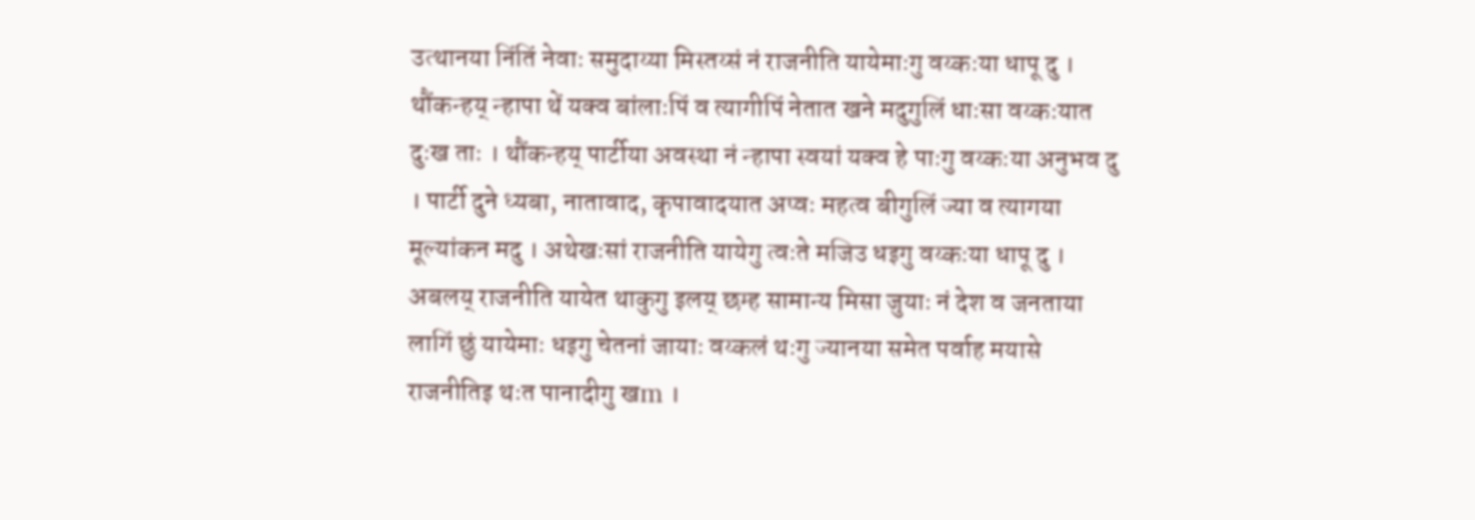उत्थानया निंतिं नेवाः समुदाय्या मिस्तय्सं नं राजनीति यायेमाःगु वय्कःया धापू दु । थौंकन्हय् न्हापा थें यक्व बांलाःपिं व त्यागीपिं नेतात खने मदुगुलिं धाःसा वय्कःयात दुःख ताः । थौंकन्हय् पार्टीया अवस्था नं न्हापा स्वयां यक्व हे पाःगु वय्कःया अनुभव दु । पार्टी दुने ध्यबा, नातावाद, कृपावादयात अप्वः महत्व बीगुलिं ज्या व त्यागया मूल्यांकन मदु । अथेखःसां राजनीति यायेगु त्वःते मजिउ धइगु वय्कःया धापू दु । अबलय् राजनीति यायेत थाकुगु इलय् छम्ह सामान्य मिसा जुयाः नं देश व जनताया लागिं छुं यायेमाः धइगु चेतनां जायाः वय्कलं थःगु ज्यानया समेत पर्वाह मयासे राजनीतिइ थःत पानादीगु खm ।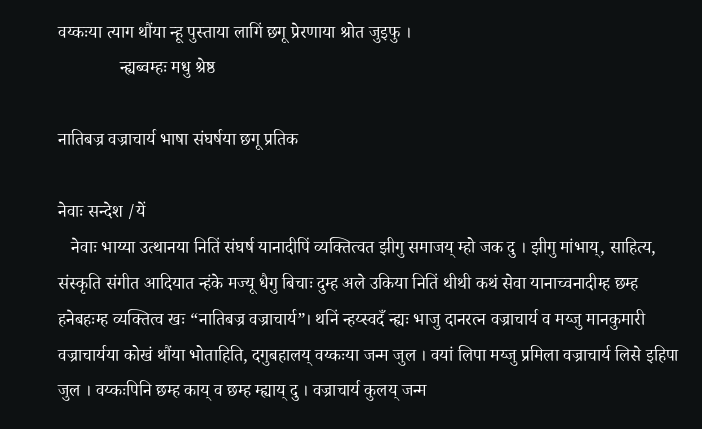वय्कःया त्याग थौंया न्हू पुस्ताया लागिं छगू प्रेरणाया श्रोत जुइफु ।
              न्ह्यब्वम्हः मधु श्रेष्ठ

नातिबज्र वज्राचार्य भाषा संघर्षया छगू प्रतिक

नेवाः सन्देश /यें
   नेवाः भाय्या उत्थानया नितिं संघर्ष यानादीपिं व्यक्तित्वत झीगु समाजय् म्हो जक दु । झीगु मांभाय्, साहित्य, संस्कृति संगीत आदियात न्हंके मज्यू धैगु बिचाः दुम्ह अले उकिया नितिं थीथी कथं सेवा यानाच्वनादीम्ह छम्ह हनेबहःम्ह व्यक्तित्व खः “नातिबज्र वज्राचार्य”। थनिं न्हय्स्वदँ न्ह्यः भाजु दानरत्न वज्राचार्य व मय्जु मानकुमारी वज्राचार्यया कोखं थौंया भोताहिति, दगुबहालय् वय्कःया जन्म जुल । वयां लिपा मय्जु प्रमिला वज्राचार्य लिसे इहिपा जुल । वय्कःपिनि छम्ह काय् व छम्ह म्ह्याय् दु । वज्राचार्य कुलय् जन्म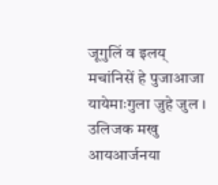जूगुलिं व इलय् मचांनिसें हे पुजाआजा यायेमाःगुला जुहे जुल । उलिजक मखु आयआर्जनया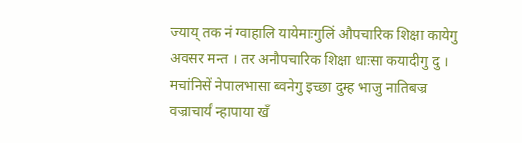ज्याय् तक नं ग्वाहालि यायेमाःगुलिं औपचारिक शिक्षा कायेगु अवसर मन्त । तर अनौपचारिक शिक्षा धाःसा कयादीगु दु । मचांनिसें नेपालभासा ब्वनेगु इच्छा दुम्ह भाजु नातिबज्र वज्राचार्यं न्हापाया खँ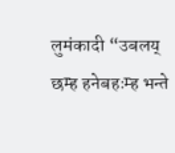लुमंकादी “उबलय् छम्ह हनेबहःम्ह भन्ते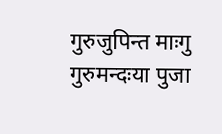गुरुजुपिन्त माःगु गुरुमन्दःया पुजा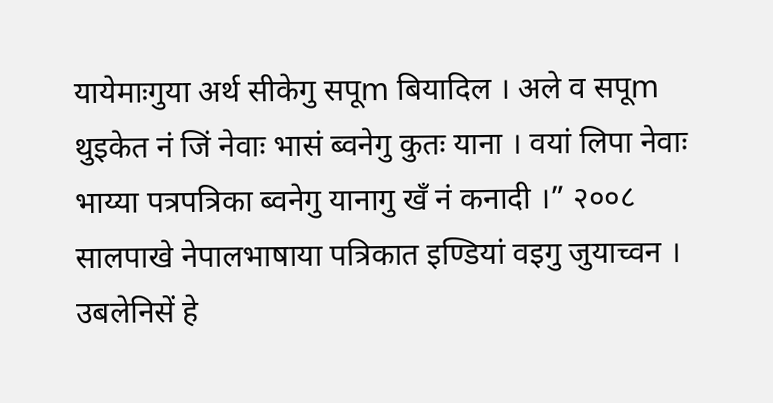यायेमाःगुया अर्थ सीकेगु सपूm बियादिल । अले व सपूm थुइकेत नं जिं नेवाः भासं ब्वनेगु कुतः याना । वयां लिपा नेवाः भाय्या पत्रपत्रिका ब्वनेगु यानागु खँ नं कनादी ।” २००८ सालपाखे नेपालभाषाया पत्रिकात इण्डियां वइगु जुयाच्वन । उबलेनिसें हे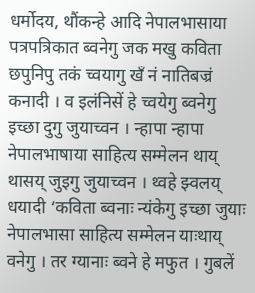धर्मोदय, थौंकन्हे आदि नेपालभासाया पत्रपत्रिकात ब्वनेगु जक मखु कविता छपुनिपु तकं च्वयागु खँ नं नातिबज्रं कनादी । व इलंनिसें हे च्वयेगु ब्वनेगु इच्छा दुगु जुयाच्वन । न्हापा न्हापा नेपालभाषाया साहित्य सम्मेलन थाय् थासय् जुइगु जुयाच्वन । थ्वहे झ्वलय् धयादी ‘कविता ब्वनाः न्यंकेगु इच्छा जुयाः नेपालभासा साहित्य सम्मेलन याःथाय् वनेगु । तर ग्यानाः ब्वने हे मफुत । गुबलें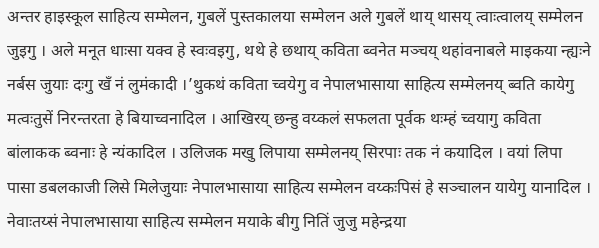अन्तर हाइस्कूल साहित्य सम्मेलन, गुबलें पुस्तकालया सम्मेलन अले गुबलें थाय् थासय् त्वाःत्वालय् सम्मेलन जुइगु । अले मनूत धाःसा यक्व हे स्वःवइगु, थथे हे छथाय् कविता ब्वनेत मञ्चय् थहांवनाबले माइकया न्ह्यःने नर्बस जुयाः दःगु खँ नं लुमंकादी ।’थुकथं कविता च्वयेगु व नेपालभासाया साहित्य सम्मेलनय् ब्वति कायेगु मत्वःतुसें निरन्तरता हे बियाच्वनादिल । आखिरय् छन्हु वय्कलं सफलता पूर्वक थःम्हं च्वयागु कविता बांलाकक ब्वनाः हे न्यंकादिल । उलिजक मखु लिपाया सम्मेलनय् सिरपाः तक नं कयादिल । वयां लिपा पासा डबलकाजी लिसे मिलेजुयाः नेपालभासाया साहित्य सम्मेलन वय्कःपिसं हे सञ्चालन यायेगु यानादिल । नेवाःतय्सं नेपालभासाया साहित्य सम्मेलन मयाके बीगु नितिं जुजु महेन्द्रया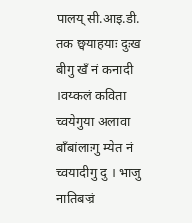पालय् सी.आइ.डी. तक छ्वयाहयाः दुःख बीगु खँ नं कनादी ।वय्कलं कविता च्वयेगुया अलावा बाँबांलाःगु म्येत नं च्वयादीगु दु । भाजु नातिबज्रं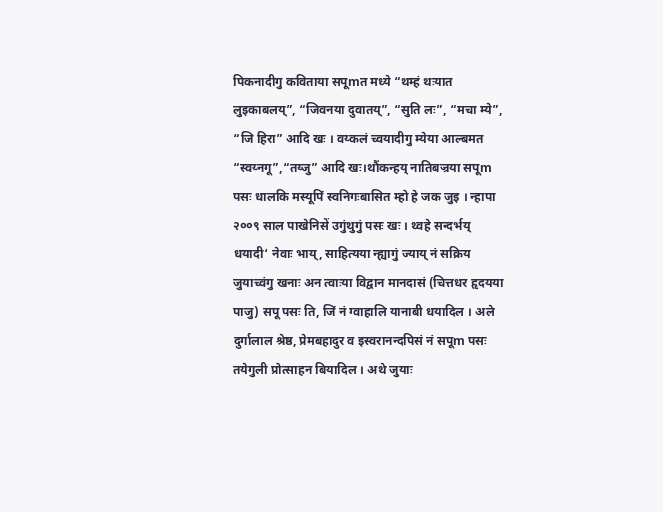पिकनादीगु कविताया सपूmत मध्ये “थम्हं थःयात लुइकाबलय्”, “जिवनया दुवातय्”, “सुति लः”, “मचा म्ये”, “जि हिरा” आदि खः । वय्कलं च्वयादीगु म्येया आल्बमत “स्वय्नगू”,“तय्जु” आदि खः।थौंकन्हय् नातिबज्रया सपूm पसः धालकि मस्यूपिं स्वनिगःबासित म्हो हे जक जुइ । न्हापा २००९ साल पाखेनिसें उगुंथुगुं पसः खः । थ्वहे सन्दर्भय् धयादी‘ नेवाः भाय्, साहित्यया न्ह्यागुं ज्याय् नं सक्रिय जुयाच्वंगु खनाः अन त्वाःया विद्वान मानदासं (चित्तधर हृदयया पाजु) सपू पसः ति, जिं नं ग्वाहालि यानाबी धयादिल । अले दुर्गालाल श्रेष्ठ, प्रेमबहादुर व इस्वरानन्दपिसं नं सपूm पसः तयेगुली प्रोत्साहन बियादिल । अथे जुयाः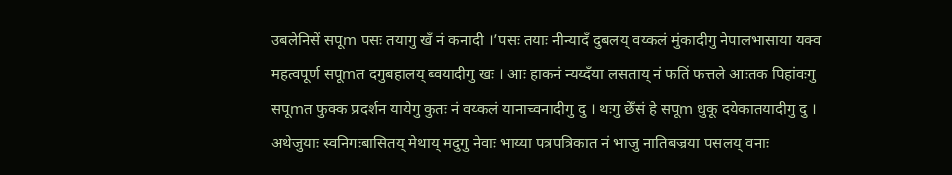उबलेनिसें सपूm पसः तयागु खँ नं कनादी ।’पसः तयाः नीन्यादँ दुबलय् वय्कलं मुंकादीगु नेपालभासाया यक्व महत्वपूर्ण सपूmत दगुबहालय् ब्वयादीगु खः । आः हाकनं न्यय्दँया लसताय् नं फतिं फत्तले आःतक पिहांवःगु सपूmत फुक्क प्रदर्शन यायेगु कुतः नं वय्कलं यानाच्वनादीगु दु । थःगु छेँसं हे सपूm धुकू दयेकातयादीगु दु । अथेजुयाः स्वनिगःबासितय् मेथाय् मदुगु नेवाः भाय्या पत्रपत्रिकात नं भाजु नातिबज्रया पसलय् वनाः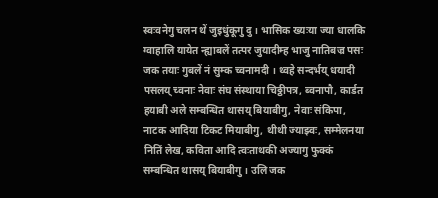स्वःवनेगु चलन थें जुइधुंकूगु दु । भासिक ख्यःया ज्या धालकि ग्वाहालि यायेत न्ह्याबलें तत्पर जुयादीम्ह भाजु नातिबज्र पसः जक तयाः गुबलें नं सुम्क च्वनामदी । थ्वहे सन्दर्भय् धयादी पसलय् च्वनाः नेवाः संघ संस्थाया चिठ्ठीपत्र, ब्वनापौ, कार्डत हयाबी अले सम्बन्धित थासय् बियाबीगु, नेवाः संकिपा, नाटक आदिया टिकट मियाबीगु, थीथी ज्याझ्वः, सम्मेलनया नितिं लेख, कविता आदि त्वःताथकी अज्यागु फुक्कं सम्बन्धित थासय् बियाबीगु । उलि जक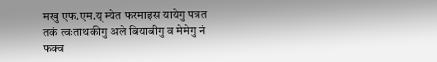मखु एफ.एम.य् म्येत फरमाइस यायेगु पत्रत तकं त्वःताथकीगु अले बियाबीगु व मेमेगु नं फक्व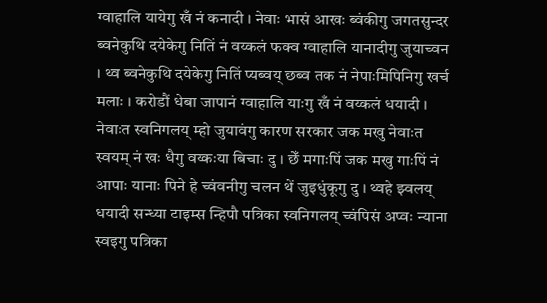ग्वाहालि यायेगु खँ नं कनादी । नेवाः भासं आखः ब्वंकीगु जगतसुन्दर ब्वनेकुथि दयेकेगु नितिं नं वय्कलं फक्व ग्वाहालि यानादीगु जुयाच्वन । थ्व ब्वनेकुथि दयेकेगु नितिं प्यब्वय् छब्व तक नं नेपाःमिपिनिगु खर्च मलाः । करोडौं धेबा जापानं ग्वाहालि याःगु खँ नं वय्कलं धयादी । नेवाःत स्वनिगलय् म्हो जुयावंगु कारण सरकार जक मखु नेवाःत स्वयम् नं खः धैगु वय्कःया बिचाः दु । छेँ मगाःपिं जक मखु गाःपिं नं आपाः यानाः पिने हे च्वंवनीगु चलन थें जुइधुंकूगु दु । थ्वहे झ्वलय् धयादी सन्ध्या टाइम्स न्हिपौ पत्रिका स्वनिगलय् च्वंपिसं अप्वः न्याना स्वइगु पत्रिका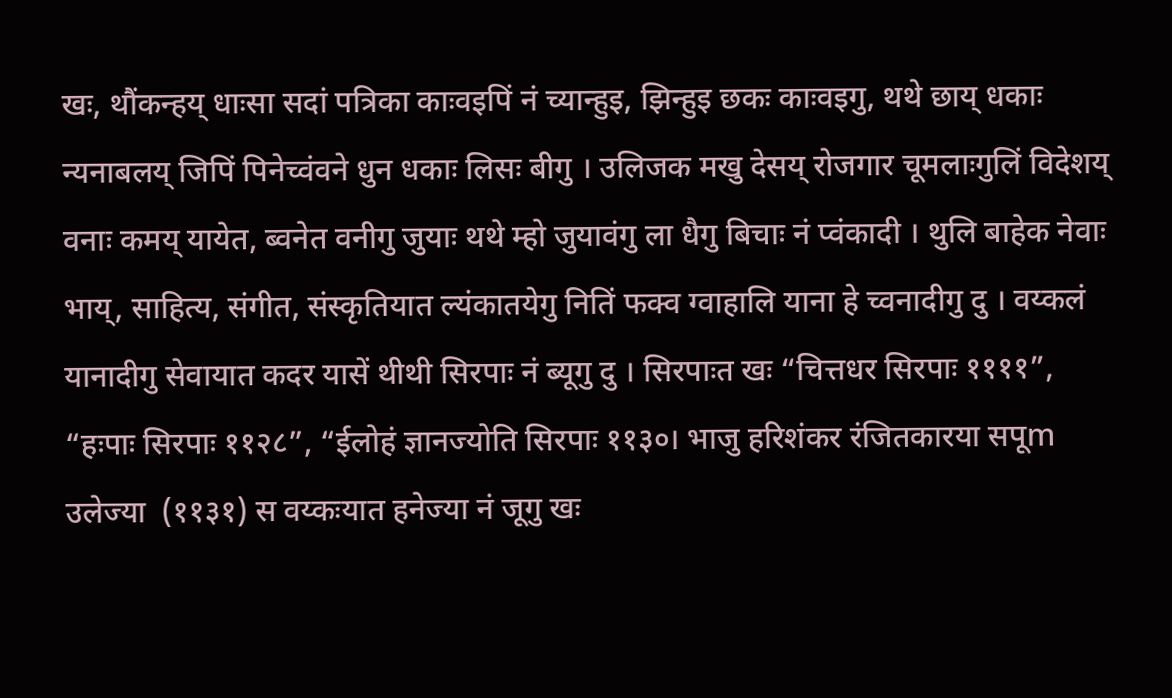खः, थौंकन्हय् धाःसा सदां पत्रिका काःवइपिं नं च्यान्हुइ, झिन्हुइ छकः काःवइगु, थथे छाय् धकाः न्यनाबलय् जिपिं पिनेच्वंवने धुन धकाः लिसः बीगु । उलिजक मखु देसय् रोजगार चूमलाःगुलिं विदेशय् वनाः कमय् यायेत, ब्वनेत वनीगु जुयाः थथे म्हो जुयावंगु ला धैगु बिचाः नं प्वंकादी । थुलि बाहेक नेवाः भाय्, साहित्य, संगीत, संस्कृतियात ल्यंकातयेगु नितिं फक्व ग्वाहालि याना हे च्वनादीगु दु । वय्कलं यानादीगु सेवायात कदर यासें थीथी सिरपाः नं ब्यूगु दु । सिरपाःत खः “चित्तधर सिरपाः ११११”, “हःपाः सिरपाः ११२८”, “ईलोहं ज्ञानज्योति सिरपाः ११३०। भाजु हरिशंकर रंजितकारया सपूm उलेज्या  (११३१) स वय्कःयात हनेज्या नं जूगु खः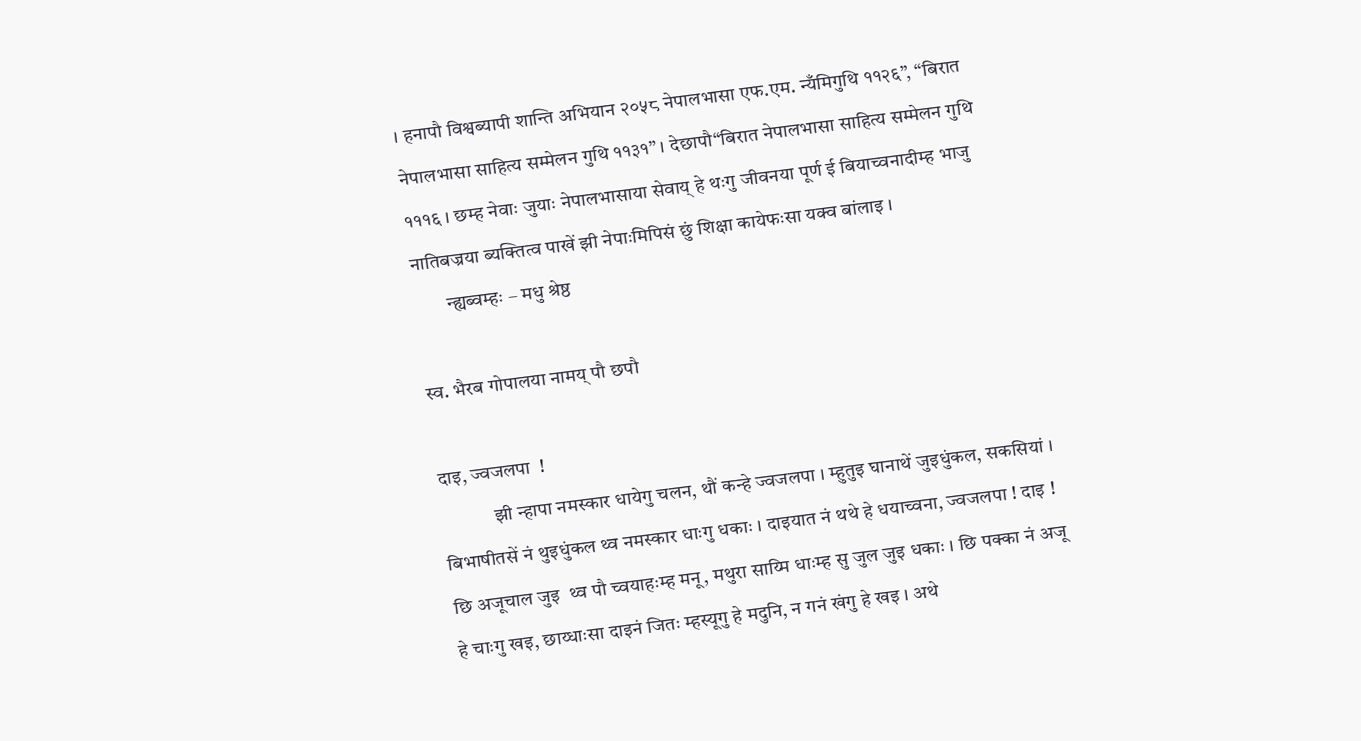। हनापौ विश्वब्यापी शान्ति अभियान २०५८ नेपालभासा एफ.एम. न्यँमिगुथि ११२६”, “बिरात नेपालभासा साहित्य सम्मेलन गुथि ११३१” । देछापौ“बिरात नेपालभासा साहित्य सम्मेलन गुथि १११६ । छम्ह नेवाः जुयाः नेपालभासाया सेवाय् हे थःगु जीवनया पूर्ण ई बियाच्वनादीम्ह भाजु नातिबज्रया ब्यक्तित्व पाखें झी नेपाःमिपिसं छुं शिक्षा कायेफःसा यक्व बांलाइ ।
        न्ह्यब्वम्हः – मधु श्रेष्ठ

स्व. भैरब गोपालया नामय् पौ छपौ

दाइ, ज्वजलपा  !
             झी न्हापा नमस्कार धायेगु चलन, थौं कन्हे ज्वजलपा । म्हुतुइ घानाथें जुइधुंकल, सकसियां । बिभाषीतसें नं थुइधुंकल थ्व नमस्कार धाःगु धकाः । दाइयात नं थथे हे धयाच्वना, ज्वजलपा ! दाइ ! छि अजूचाल जुइ  थ्व पौ च्वयाहःम्ह मनू, मथुरा साय्मि धाःम्ह सु जुल जुइ धकाः । छि पक्का नं अजू हे चाःगु खइ, छाय्धाःसा दाइनं जितः म्हस्यूगु हे मदुनि, न गनं खंगु हे खइ । अथे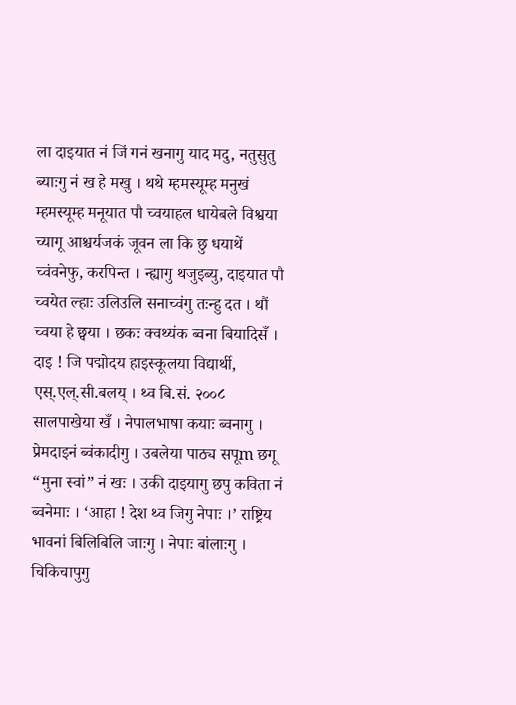ला दाइयात नं जिं गनं खनागु याद मदु, नतुसुतु ब्याःगु नं ख हे मखु । थथे म्हमस्यूम्ह मनुखं म्हमस्यूम्ह मनूयात पौ च्वयाहल धायेबले विश्वया च्यागू आश्चर्यजकं जूवन ला कि छु धयाथें च्वंवनेफु, करपिन्त । न्ह्यागु थजुइब्यु, दाइयात पौ च्वयेत ल्हाः उलिउलि सनाच्वंगु तःन्हु दत । थौं च्वया हे छ्वया । छकः क्वथ्यंक ब्वना बियादिसँ । दाइ ! जि पद्मोदय हाइस्कूलया विद्यार्थी,        एस्.एल्.सी.बलय् । थ्व बि.सं. २००८ सालपाखेया खँ । नेपालभाषा कयाः ब्वनागु । प्रेमदाइनं ब्वंकादीगु । उबलेया पाठ्य सपूm छगू “मुना स्वां” नं खः । उकी दाइयागु छपु कविता नं ब्वनेमाः । ‘आहा ! देश थ्व जिगु नेपाः ।’ राष्ट्रिय भावनां बिलिबिलि जाःगु । नेपाः बांलाःगु । चिकिचापुगु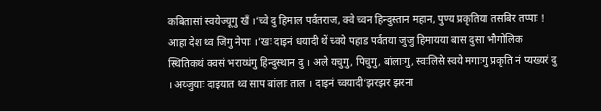कबितासां स्वयेज्यूगु खँ ।‘च्वे दु हिमाल पर्वतराज, क्वे च्वन हिन्दुस्तान महान, पुण्य प्रकृतिया तसबिर तप्पाः ! आहा देश थ्व जिगु नेपाः ।’खः दाइनं धयादी थें च्वये पहाड पर्वतया जुजु हिमायया बास दुसा भौगोलिक स्थितिकथं क्वसं भराय्धंगु हिन्दुस्थान दु । अले यचुगु, पिचुगु, बांलाःगु, स्वःलिसे स्वये मगाःगु प्रकृति नं प्यख्यरं दु । अय्जुयाः दाइयात थ्व साप बांलाः ताल । दाइनं च्वयादी‘झरझर झरना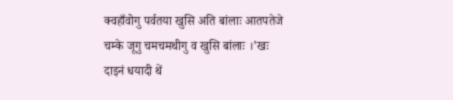क्वहाँवोगु पर्वतया खुसि अति बांलाः आतपतेजे चम्के जूगु चमचमथीगु व खुसि बांलाः ।’खः दाइनं धयादी थें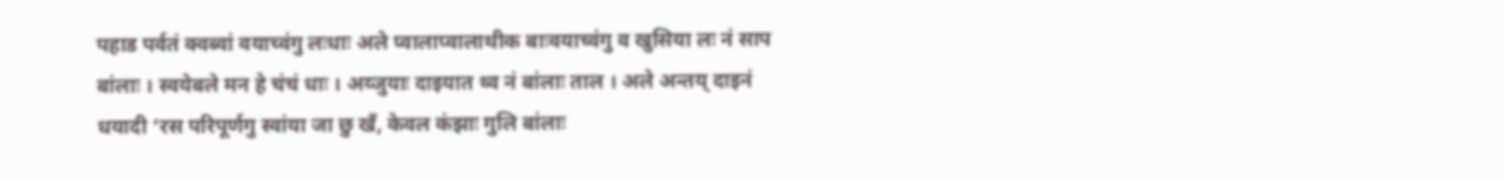पहाड पर्वतं क्वब्वां वयाच्वंगु लःधाः अले प्वालाप्वालाथीक बाःवयाच्वंगु व खुसिया लः नं साप बांलाः । स्वयेबले मन हे चंचं धाः । अय्जुयाः दाइयात थ्व नं बांलाः ताल । अले अन्तय् दाइनं धयादी ‘रस परिपूर्णगु स्वांया जा छु खँ, केवल कंझाः गुलि बांलाः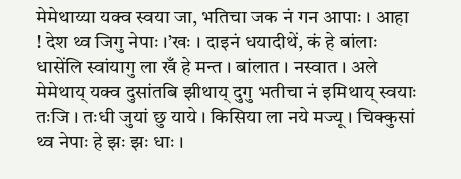मेमेथाय्या यक्व स्वया जा, भतिचा जक नं गन आपाः । आहा ! देश थ्व जिगु नेपाः ।’खः । दाइनं धयादीथें, कं हे बांलाः धासेंलि स्वांयागु ला खँ हे मन्त । बांलात । नस्वात । अले मेमेथाय् यक्व दुसांतबि झीथाय् दुगु भतीचा नं इमिथाय् स्वयाः तःजि । तःधी जुयां छु याये । किसिया ला नये मज्यू । चिक्कुसां थ्व नेपाः हे झः झः धाः ।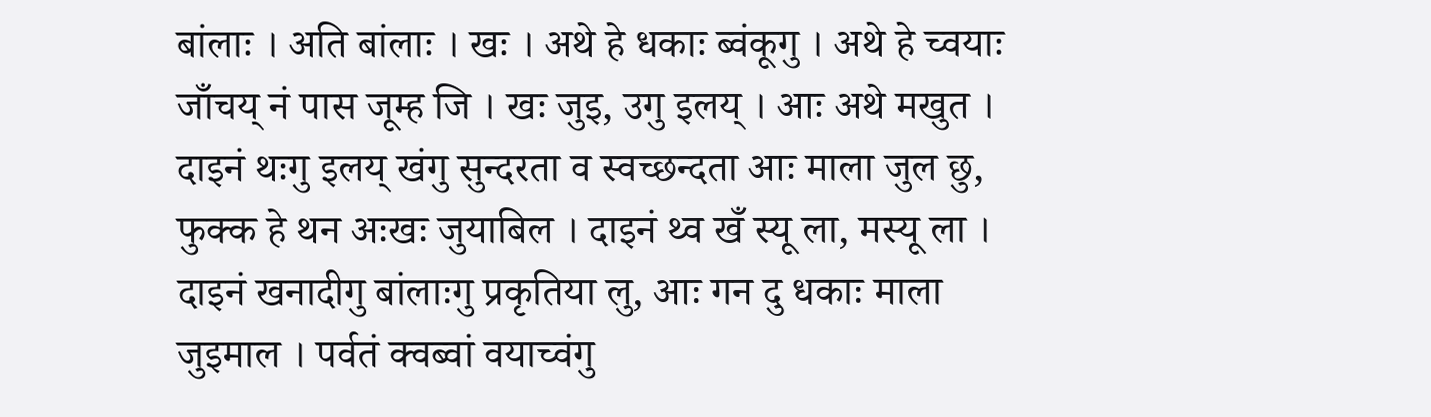बांलाः । अति बांलाः । खः । अथे हे धकाः ब्वंकूगु । अथे हे च्वयाः जाँचय् नं पास जूम्ह जि । खः जुइ, उगु इलय् । आः अथे मखुत । दाइनं थःगु इलय् खंगु सुन्दरता व स्वच्छन्दता आः माला जुल छु, फुक्क हे थन अःखः जुयाबिल । दाइनं थ्व खँ स्यू ला, मस्यू ला । दाइनं खनादीगु बांलाःगु प्रकृतिया लु, आः गन दु धकाः माला जुइमाल । पर्वतं क्वब्वां वयाच्वंगु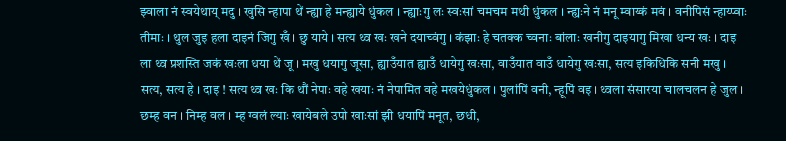झ्वाला नं स्वयेथाय् मदु । खुसि न्हापा थें न्ह्या हे मन्ह्याये धुंकल । न्ह्याःगु लः स्वःसां चमचम मथी धुंकल । न्ह्यःने नं मनू म्वाय्कं मवं । वनीपिसं न्हाय्प्वाः तीमाः । थुल जुइ हला दाइनं जिगु खँ । छु याये । सत्य थ्व खः खने दयाच्वंगु । कंझाः हे चतक्क च्वनाः बांलाः खनीगु दाइयागु मिखा धन्य खः । दाइ ला थ्व प्रशस्ति जकं खःला धया थें जू । मखु धयागु जूसा, ह्याउँयात ह्याउँ धायेगु खःसा, वाउँयात वाउँ धायेगु खःसा, सत्य इकिधिकि सनी मखु । सत्य, सत्य हे । दाइ ! सत्य थ्व खः कि थौं नेपाः वहे खयाः नं नेपामित वहे मखयेधुंकल । पुलांपिं वनी, न्हूपिं वइ । थ्वला संसारया चालचलन हे जुल । छम्ह वन । निम्ह वल । म्ह ग्वलं ल्याः खायेबले उपो खाःसां झी धयापिं मनूत, छधी,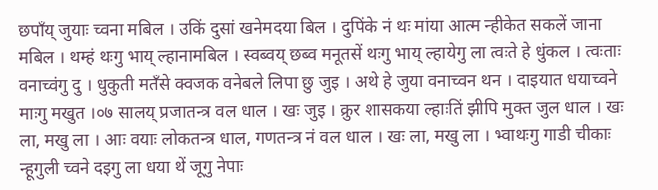छपाँय् जुयाः च्वना मबिल । उकिं दुसां खनेमदया बिल । दुपिंके नं थः मांया आत्म न्हीकेत सकलें जाना मबिल । थम्हं थःगु भाय् ल्हानामबिल । स्वब्वय् छब्व मनूतसें थःगु भाय् ल्हायेगु ला त्वःते हे धुंकल । त्वःताः वनाच्वंगु दु । धुकुती मतँसे क्वजक वनेबले लिपा छु जुइ । अथे हे जुया वनाच्वन थन । दाइयात धयाच्वने माःगु मखुत ।०७ सालय् प्रजातन्त्र वल धाल । खः जुइ । क्रुर शासकया ल्हाःतिं झीपि मुक्त जुल धाल । खः ला, मखु ला । आः वयाः लोकतन्त्र धाल, गणतन्त्र नं वल धाल । खः ला, मखु ला । भ्वाथःगु गाडी चीकाः न्हूगुली च्वने दइगु ला धया थें जूगु नेपाः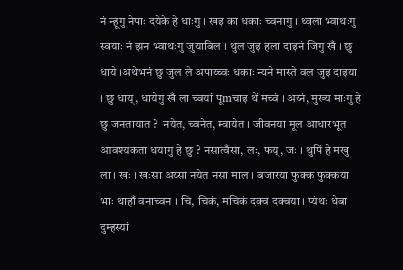नं न्हूगु नेपाः दयेके हे धाःगु । खइ का धकाः च्वनागु । थ्वला भ्वाथःगु स्वयाः नं झन भ्वाथःगु जुयाबिल । थुल जुइ हला दाइनं जिगु खँ । छु धाये ।अथेभनं छु जुल ले अपाय्च्वः धकाः न्यने मास्ते वल जुइ दाइया । छु धाय्, धायेगु खँ ला च्वयां पूmचाइ थें मच्वं । अय्नं, मुख्य माःगु हे छु जनतायात ?  नयेत, च्वनेत, म्वायेत । जीवनया मूल आधारभूत आवश्यकता धयागु हे छु ? नसात्वँसा, लः, फय्, जः । थुपिं हे मखु ला । खः । खःसा अय्सा नयेत नसा माल । बजारया फुक्क फुक्कया भाः थाहाँ वनाच्वन । चि, चिकं, मचिकं दक्व दक्वया । प्यंथः धेबा दुम्हस्यां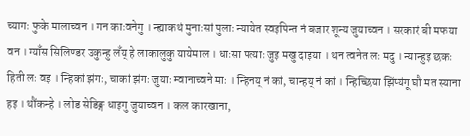च्यागः फुके मालाच्वन । गन काःवनेगु । न्ह्याकथं मुनाःसां पुलाः न्यायेत स्वइपिन्त नं बजार शून्य जुयाच्वन । सरकारं बी मफया वन । ग्याँस सिलिण्डर उकुन्हु लँय् हे लाकालुकु यायेमाल । धाःसा पत्याः जुइ मखु दाइया । थन त्वनेत लः मदु । न्यान्हुइ छकः हिती लः वइ । न्हिकां झंगः, चाकां झंगः जुयाः म्वानाच्वने माः । न्हिनय् नं कां, चान्हय् नं कां । न्हिच्छिया झिंप्यंगू घौ मत स्याना हइ । थौंकन्हे । लोड सेडिङ्ग धाइगु जुयाच्वन । कल कारखाना,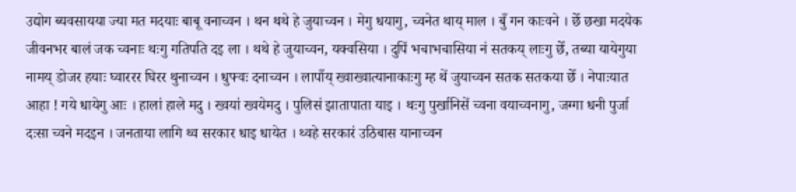उद्योग ब्यवसायया ज्या मत मदयाः बाबू वनाच्वन । थन थथे हे जुयाच्वन । मेगु धयागु, च्वनेत थाय् माल । बुँ गन काःवने । छेँ छखा मदयेक जीवनभर बालं जक च्वनाः थःगु गतिपति दइ ला । थथे हे जुयाच्वन, यक्वसिया । दुपिं भचाभचासिया नं सतकय् लाःगु छेँ, तब्या यायेगुया नामय् डोजर हयाः घ्वाररर घिरर थुनाच्वन । धुफ्वः दनाच्वन । लापाँय् ख्वाख्वात्यानाकाःगु म्ह थें जुयाच्वन सतक सतकया छेँ । नेपाःयात आहा ! गये धायेगु आः । हालां हाले मदु । ख्वयां ख्वयेमदु । पुलिसं झातापाता याइ । थःगु पुर्खानिसें च्वना वयाच्वनागु, जग्गा धनी पुर्जा दःसा च्वने मदइन । जनताया लागि थ्व सरकार धाइ धायेत । थ्वहे सरकारं उठिबास यानाच्वन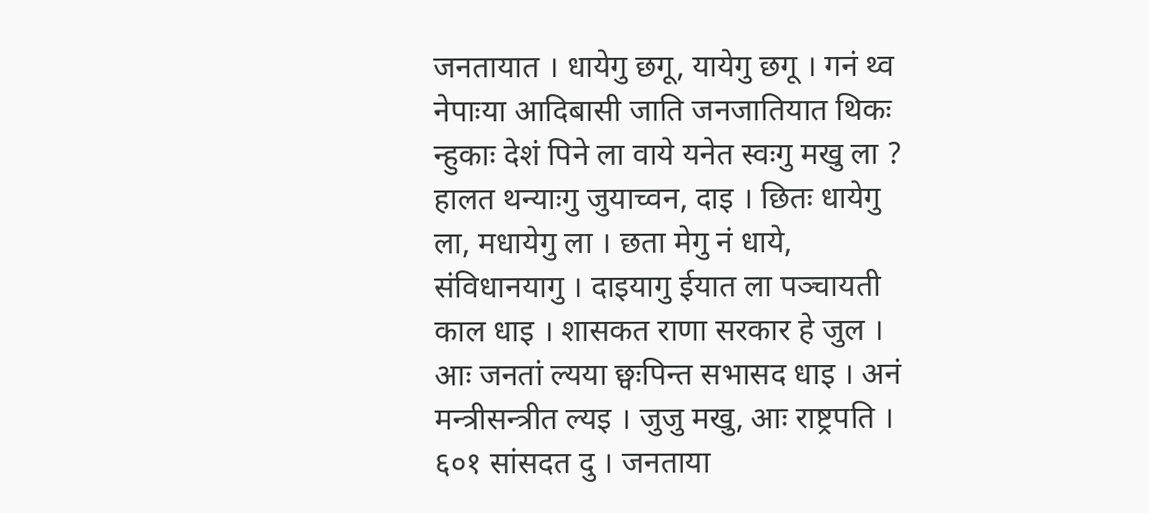जनतायात । धायेगु छगू, यायेगु छगू । गनं थ्व नेपाःया आदिबासी जाति जनजातियात थिकः न्हुकाः देशं पिने ला वाये यनेत स्वःगु मखु ला ? हालत थन्याःगु जुयाच्वन, दाइ । छितः धायेगु ला, मधायेगु ला । छता मेगु नं धाये, संविधानयागु । दाइयागु ईयात ला पञ्चायती काल धाइ । शासकत राणा सरकार हे जुल । आः जनतां ल्यया छ्वःपिन्त सभासद धाइ । अनं मन्त्रीसन्त्रीत ल्यइ । जुजु मखु, आः राष्ट्रपति । ६०१ सांसदत दु । जनताया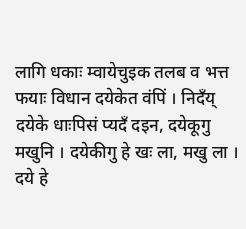लागि धकाः म्वायेचुइक तलब व भत्त फयाः विधान दयेकेत वंपिं । निदँय् दयेके धाःपिसं प्यदँ दइन, दयेकूगु मखुनि । दयेकीगु हे खः ला, मखु ला । दये हे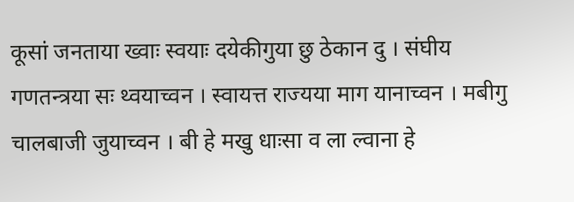कूसां जनताया ख्वाः स्वयाः दयेकीगुया छु ठेकान दु । संघीय गणतन्त्रया सः थ्वयाच्वन । स्वायत्त राज्यया माग यानाच्वन । मबीगु चालबाजी जुयाच्वन । बी हे मखु धाःसा व ला ल्वाना हे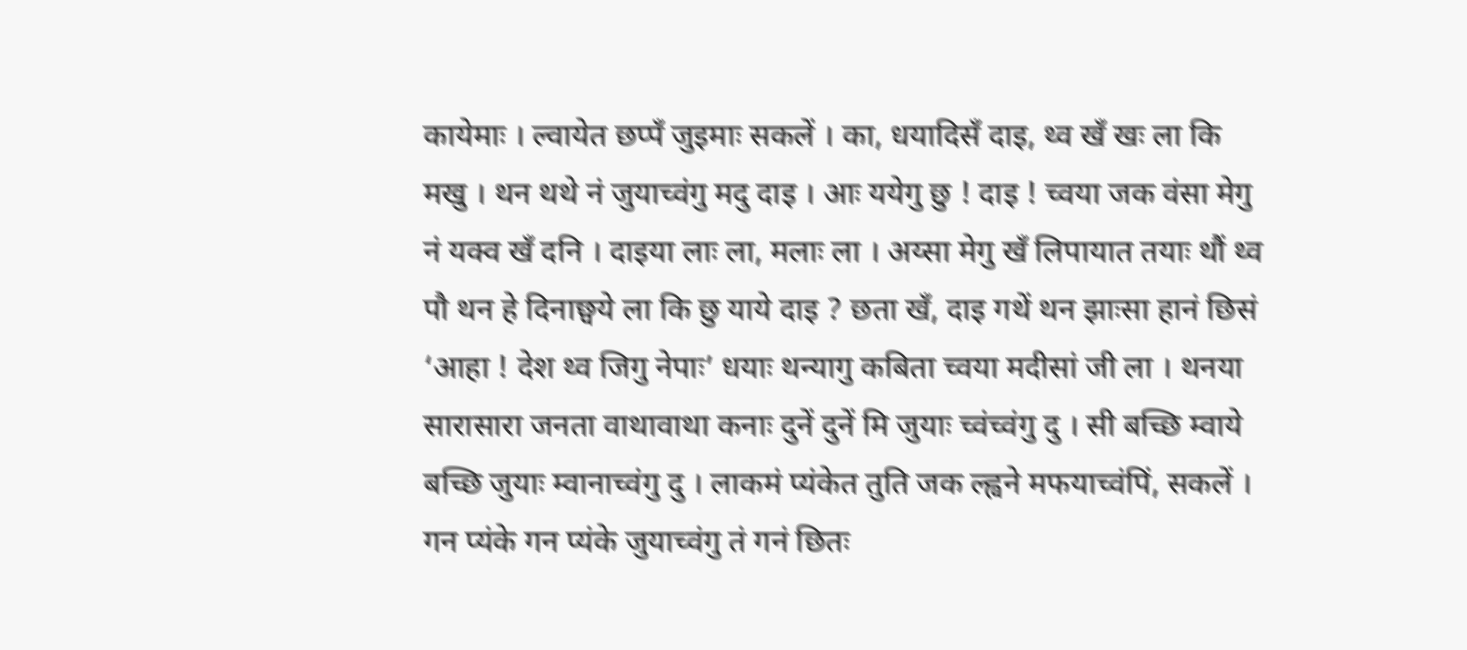कायेमाः । ल्वायेत छप्पँ जुइमाः सकलें । का, धयादिसँ दाइ, थ्व खँ खः ला कि मखु । थन थथे नं जुयाच्वंगु मदु दाइ । आः ययेगु छु ! दाइ ! च्वया जक वंसा मेगु नं यक्व खँ दनि । दाइया लाः ला, मलाः ला । अय्सा मेगु खँ लिपायात तयाः थौं थ्व पौ थन हे दिनाछ्वये ला कि छु याये दाइ ? छता खँ, दाइ गथें थन झाःसा हानं छिसं ‘आहा ! देश थ्व जिगु नेपाः’ धयाः थन्यागु कबिता च्वया मदीसां जी ला । थनया सारासारा जनता वाथावाथा कनाः दुनें दुनें मि जुयाः च्वंच्वंगु दु । सी बच्छि म्वाये बच्छि जुयाः म्वानाच्वंगु दु । लाकमं प्यंकेत तुति जक ल्ह्वने मफयाच्वंपिं, सकलें । गन प्यंके गन प्यंके जुयाच्वंगु तं गनं छितः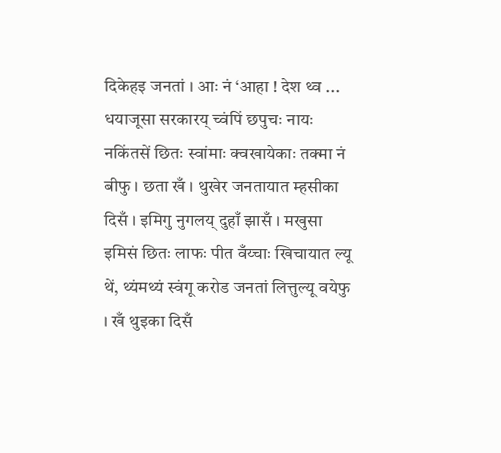दिकेहइ जनतां । आः नं ‘आहा ! देश थ्व ... धयाजूसा सरकारय् च्वंपिं छपुचः नायः नकिंतसें छितः स्वांमाः क्वखायेकाः तक्मा नं बीफु । छता खँ । थुखेर जनतायात म्हसीका दिसँ । इमिगु नुगलय् दुहाँ झासँ । मखुसा इमिसं छितः लाफः पीत वँय्चाः खिचायात ल्यू थें, थ्यंमथ्यं स्वंगू करोड जनतां लित्तुल्यू वयेफु । खँ थुइका दिसँ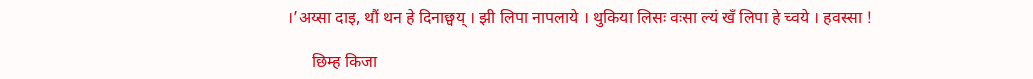।’अय्सा दाइ, थौं थन हे दिनाछ्वय् । झी लिपा नापलाये । थुकिया लिसः वःसा ल्यं खँ लिपा हे च्वये । हवस्सा !

      छिम्ह किजा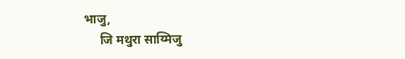भाजु,
     जि मथुरा साय्मिजु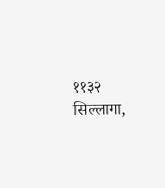११३२ सिल्लागा,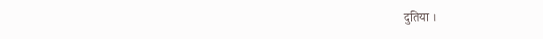दुतिया ।